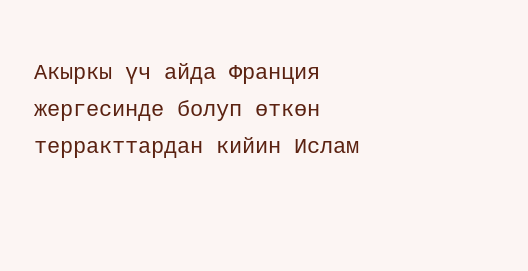Акыркы үч айда Франция жергесинде болуп өткөн терракттардан кийин Ислам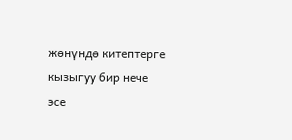жөнүндө китептерге кызыгуу бир нече эсе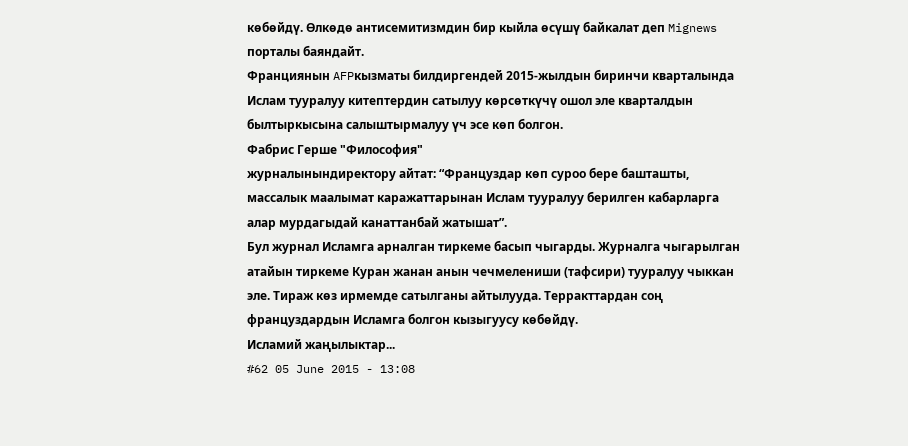көбөйдү. Өлкөдө антисемитизмдин бир кыйла өсүшү байкалат деп Mignews порталы баяндайт.
Франциянын AFPкызматы билдиргендей 2015-жылдын биринчи кварталында Ислам тууралуу китептердин сатылуу көрсөткүчү ошол эле кварталдын былтыркысына салыштырмалуу үч эсе көп болгон.
Фабрис Герше "Философия"
журналынындиректору айтат: “Француздар көп суроо бере башташты, массалык маалымат каражаттарынан Ислам тууралуу берилген кабарларга алар мурдагыдай канаттанбай жатышат”.
Бул журнал Исламга арналган тиркеме басып чыгарды. Журналга чыгарылган атайын тиркеме Куран жанан анын чечмелениши (тафсири) тууралуу чыккан эле. Тираж көз ирмемде сатылганы айтылууда. Терракттардан соң француздардын Исламга болгон кызыгуусу көбөйдү.
Исламий жаңылыктар...
#62 05 June 2015 - 13:08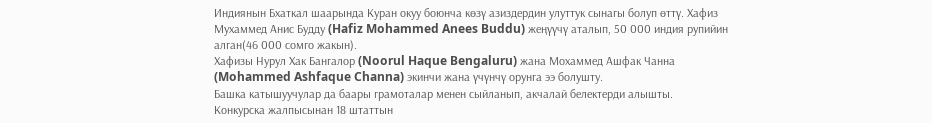Индиянын Бхаткал шаарында Куран окуу боюнча көзү азиздердин улуттук сынагы болуп өттү. Хафиз Мухаммед Анис Будду (Hafiz Mohammed Anees Buddu) жеңүүчү аталып, 50 000 индия рупийин алган(46 000 сомго жакын).
Хафизы Нурул Хак Бангалор (Noorul Haque Bengaluru) жана Мохаммед Ашфак Чанна (Mohammed Ashfaque Channa) экинчи жана үчүнчү орунга ээ болушту.
Башка катышуучулар да баары грамоталар менен сыйланып, акчалай белектерди алышты.
Конкурска жалпысынан 18 штаттын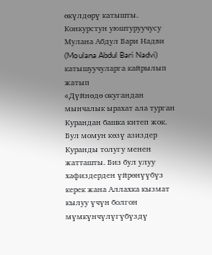өкүлдөрү катышты. Конкурстун уюштуруучусу Мулана Абдул Бари Надви (Moulana Abdul Bari Nadvi) катышуучуларга кайрылып жатып
«Дүйнөдө окугандан мынчалык ырахат ала турган Курандан башка китеп жок. Бул момун көзү азиздер Куранды толугу менен жатташты. Биз бул улуу хафиздерден үйрөнүүбүз керек жана Аллахка кызмат кылуу үчүн болгон мүмкүнчүлүгүбүздү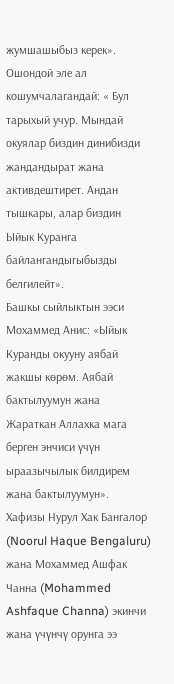жумшашыбыз керек».
Ошондой эле ал кошумчалагандай: « Бул тарыхый учур. Мындай окуялар биздин динибизди жандандырат жана активдештирет. Андан тышкары, алар биздин Ыйык Куранга байлангандыгыбызды белгилейт».
Башкы сыйлыктын ээси Мохаммед Анис: «Ыйык Куранды окууну аябай жакшы көрөм. Аябай бактылуумун жана Жараткан Аллахка мага берген энчиси үчүн ыраазычылык билдирем жана бактылуумун».
Хафизы Нурул Хак Бангалор (Noorul Haque Bengaluru) жана Мохаммед Ашфак Чанна (Mohammed Ashfaque Channa) экинчи жана үчүнчү орунга ээ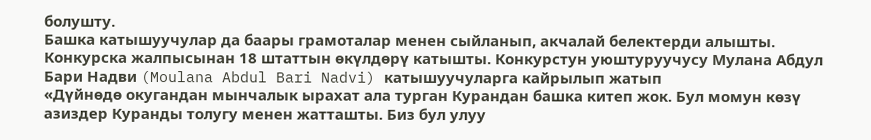болушту.
Башка катышуучулар да баары грамоталар менен сыйланып, акчалай белектерди алышты.
Конкурска жалпысынан 18 штаттын өкүлдөрү катышты. Конкурстун уюштуруучусу Мулана Абдул Бари Надви (Moulana Abdul Bari Nadvi) катышуучуларга кайрылып жатып
«Дүйнөдө окугандан мынчалык ырахат ала турган Курандан башка китеп жок. Бул момун көзү азиздер Куранды толугу менен жатташты. Биз бул улуу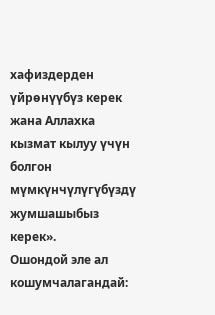хафиздерден үйрөнүүбүз керек жана Аллахка кызмат кылуу үчүн болгон мүмкүнчүлүгүбүздү жумшашыбыз керек».
Ошондой эле ал кошумчалагандай: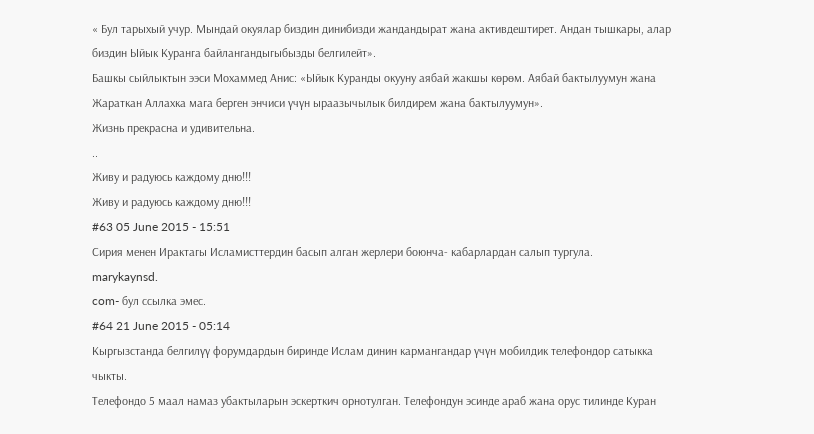« Бул тарыхый учур. Мындай окуялар биздин динибизди жандандырат жана активдештирет. Андан тышкары, алар биздин Ыйык Куранга байлангандыгыбызды белгилейт».
Башкы сыйлыктын ээси Мохаммед Анис: «Ыйык Куранды окууну аябай жакшы көрөм. Аябай бактылуумун жана Жараткан Аллахка мага берген энчиси үчүн ыраазычылык билдирем жана бактылуумун».
Жизнь прекрасна и удивительна.
..
Живу и радуюсь каждому дню!!!
Живу и радуюсь каждому дню!!!
#63 05 June 2015 - 15:51
Сирия менен Ирактагы Исламисттердин басып алган жерлери боюнча- кабарлардан салып тургула.
marykaynsd.
com- бул ссылка эмес.
#64 21 June 2015 - 05:14
Кыргызстанда белгилүү форумдардын биринде Ислам динин кармангандар үчүн мобилдик телефондор сатыкка чыкты.
Телефондо 5 маал намаз убактыларын эскерткич орнотулган. Телефондун эсинде араб жана орус тилинде Куран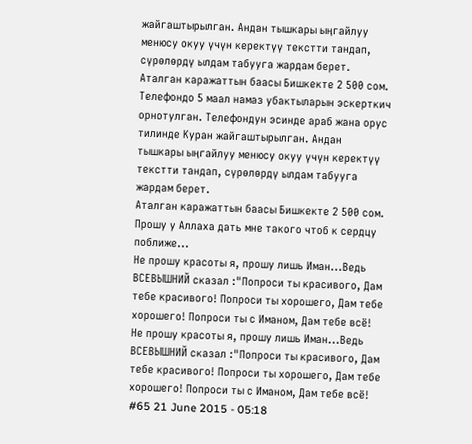жайгаштырылган. Андан тышкары ыңгайлуу менюсу окуу үчүн керектүү текстти тандап, сүрөлөрдү ылдам табууга жардам берет.
Аталган каражаттын баасы Бишкекте 2 500 сом.
Телефондо 5 маал намаз убактыларын эскерткич орнотулган. Телефондун эсинде араб жана орус тилинде Куран жайгаштырылган. Андан тышкары ыңгайлуу менюсу окуу үчүн керектүү текстти тандап, сүрөлөрдү ылдам табууга жардам берет.
Аталган каражаттын баасы Бишкекте 2 500 сом.
Прошу у Аллаха дать мне такого чтоб к сердцу поближе...
Не прошу красоты я, прошу лишь Иман...Ведь ВСЕВЫШНИЙ сказал :"Попроси ты красивого, Дам тебе красивого! Попроси ты хорошего, Дам тебе хорошего! Попроси ты с Иманом, Дам тебе всё!
Не прошу красоты я, прошу лишь Иман...Ведь ВСЕВЫШНИЙ сказал :"Попроси ты красивого, Дам тебе красивого! Попроси ты хорошего, Дам тебе хорошего! Попроси ты с Иманом, Дам тебе всё!
#65 21 June 2015 - 05:18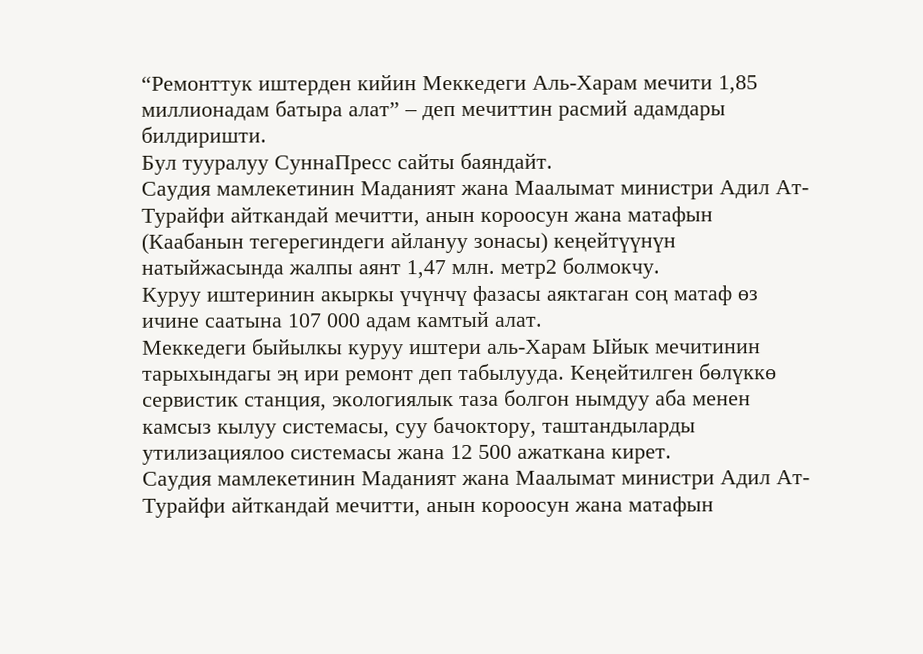“Ремонттук иштерден кийин Меккедеги Аль-Харам мечити 1,85 миллионадам батыра алат” – деп мечиттин расмий адамдары билдиришти.
Бул тууралуу СуннаПресс сайты баяндайт.
Саудия мамлекетинин Маданият жана Маалымат министри Адил Ат-Турайфи айткандай мечитти, анын короосун жана матафын (Каабанын тегерегиндеги айлануу зонасы) кеңейтүүнүн натыйжасында жалпы аянт 1,47 млн. метр2 болмокчу.
Куруу иштеринин акыркы үчүнчү фазасы аяктаган соң матаф өз ичине саатына 107 000 адам камтый алат.
Меккедеги быйылкы куруу иштери аль-Харам Ыйык мечитинин тарыхындагы эң ири ремонт деп табылууда. Кеңейтилген бөлүккө сервистик станция, экологиялык таза болгон нымдуу аба менен камсыз кылуу системасы, суу бачоктору, таштандыларды утилизациялоо системасы жана 12 500 ажаткана кирет.
Саудия мамлекетинин Маданият жана Маалымат министри Адил Ат-Турайфи айткандай мечитти, анын короосун жана матафын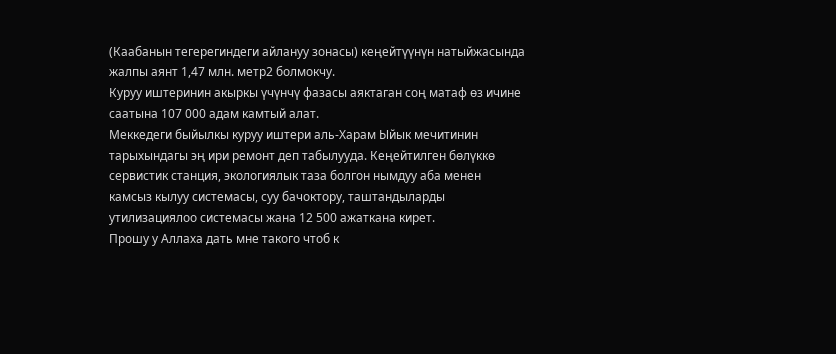(Каабанын тегерегиндеги айлануу зонасы) кеңейтүүнүн натыйжасында жалпы аянт 1,47 млн. метр2 болмокчу.
Куруу иштеринин акыркы үчүнчү фазасы аяктаган соң матаф өз ичине саатына 107 000 адам камтый алат.
Меккедеги быйылкы куруу иштери аль-Харам Ыйык мечитинин тарыхындагы эң ири ремонт деп табылууда. Кеңейтилген бөлүккө сервистик станция, экологиялык таза болгон нымдуу аба менен камсыз кылуу системасы, суу бачоктору, таштандыларды утилизациялоо системасы жана 12 500 ажаткана кирет.
Прошу у Аллаха дать мне такого чтоб к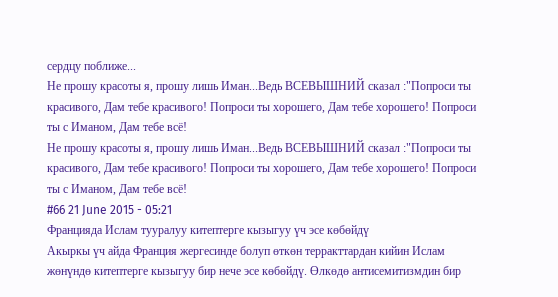сердцу поближе...
Не прошу красоты я, прошу лишь Иман...Ведь ВСЕВЫШНИЙ сказал :"Попроси ты красивого, Дам тебе красивого! Попроси ты хорошего, Дам тебе хорошего! Попроси ты с Иманом, Дам тебе всё!
Не прошу красоты я, прошу лишь Иман...Ведь ВСЕВЫШНИЙ сказал :"Попроси ты красивого, Дам тебе красивого! Попроси ты хорошего, Дам тебе хорошего! Попроси ты с Иманом, Дам тебе всё!
#66 21 June 2015 - 05:21
Францияда Ислам тууралуу китептерге кызыгуу үч эсе көбөйдү
Акыркы үч айда Франция жергесинде болуп өткөн терракттардан кийин Ислам жөнүндө китептерге кызыгуу бир нече эсе көбөйдү. Өлкөдө антисемитизмдин бир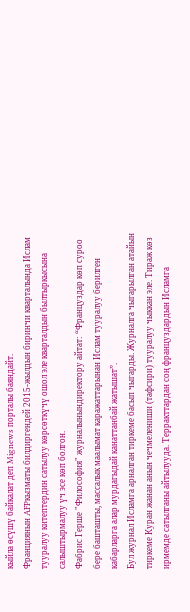кыйла өсүшү байкалат деп Mignews порталы баяндайт.
Франциянын AFPкызматы билдиргендей 2015-жылдын биринчи кварталында Ислам тууралуу китептердин сатылуу көрсөткүчү ошол эле кварталдын былтыркысына салыштырмалуу үч эсе көп болгон.
Фабрис Герше "Философия" журналынындиректору айтат: “Француздар көп суроо бере башташты, массалык маалымат каражаттарынан Ислам тууралуу берилген кабарларга алар мурдагыдай канаттанбай жатышат”.
Бул журнал Исламга арналган тиркеме басып чыгарды. Журналга чыгарылган атайын тиркеме Куран жанан анын чечмелениши (тафсири) тууралуу чыккан эле. Тираж көз ирмемде сатылганы айтылууда. Терракттардан соң француздардын Исламга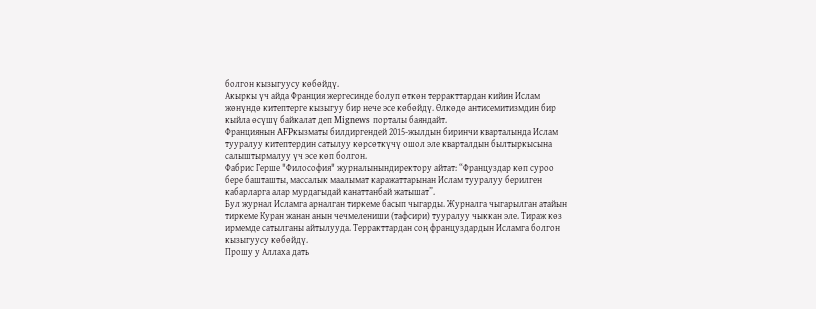болгон кызыгуусу көбөйдү.
Акыркы үч айда Франция жергесинде болуп өткөн терракттардан кийин Ислам жөнүндө китептерге кызыгуу бир нече эсе көбөйдү. Өлкөдө антисемитизмдин бир кыйла өсүшү байкалат деп Mignews порталы баяндайт.
Франциянын AFPкызматы билдиргендей 2015-жылдын биринчи кварталында Ислам тууралуу китептердин сатылуу көрсөткүчү ошол эле кварталдын былтыркысына салыштырмалуу үч эсе көп болгон.
Фабрис Герше "Философия" журналынындиректору айтат: “Француздар көп суроо бере башташты, массалык маалымат каражаттарынан Ислам тууралуу берилген кабарларга алар мурдагыдай канаттанбай жатышат”.
Бул журнал Исламга арналган тиркеме басып чыгарды. Журналга чыгарылган атайын тиркеме Куран жанан анын чечмелениши (тафсири) тууралуу чыккан эле. Тираж көз ирмемде сатылганы айтылууда. Терракттардан соң француздардын Исламга болгон кызыгуусу көбөйдү.
Прошу у Аллаха дать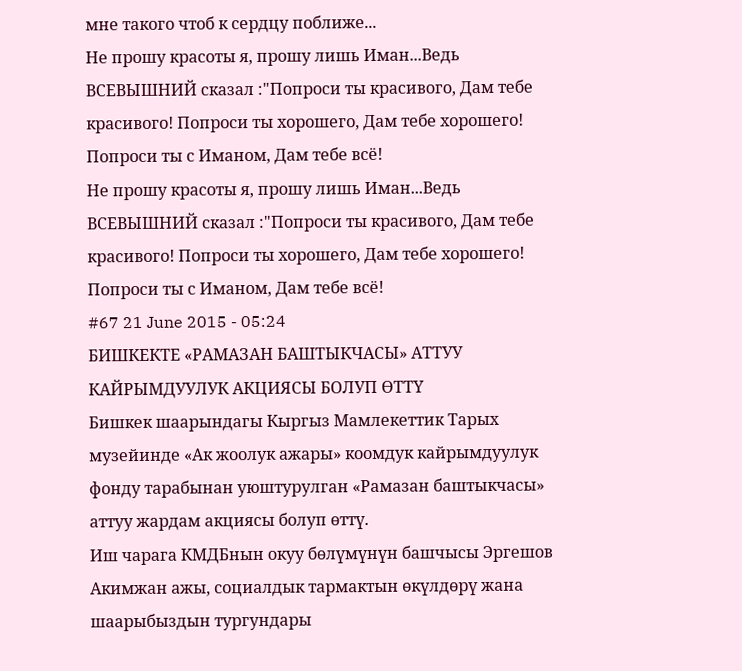мне такого чтоб к сердцу поближе...
Не прошу красоты я, прошу лишь Иман...Ведь ВСЕВЫШНИЙ сказал :"Попроси ты красивого, Дам тебе красивого! Попроси ты хорошего, Дам тебе хорошего! Попроси ты с Иманом, Дам тебе всё!
Не прошу красоты я, прошу лишь Иман...Ведь ВСЕВЫШНИЙ сказал :"Попроси ты красивого, Дам тебе красивого! Попроси ты хорошего, Дам тебе хорошего! Попроси ты с Иманом, Дам тебе всё!
#67 21 June 2015 - 05:24
БИШКЕКТЕ «РАМАЗАН БАШТЫКЧАСЫ» АТТУУ КАЙРЫМДУУЛУК АКЦИЯСЫ БОЛУП ӨТТҮ
Бишкек шаарындагы Кыргыз Мамлекеттик Тарых музейинде «Ак жоолук ажары» коомдук кайрымдуулук фонду тарабынан уюштурулган «Рамазан баштыкчасы» аттуу жардам акциясы болуп өттү.
Иш чарага КМДБнын окуу бөлүмүнүн башчысы Эргешов Акимжан ажы, социалдык тармактын өкүлдөрү жана шаарыбыздын тургундары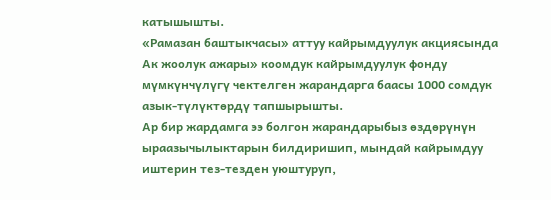катышышты.
«Рамазан баштыкчасы» аттуу кайрымдуулук акциясында Ак жоолук ажары» коомдук кайрымдуулук фонду мүмкүнчүлүгү чектелген жарандарга баасы 1000 сомдук азык-түлүктөрдү тапшырышты.
Ар бир жардамга ээ болгон жарандарыбыз өздөрүнүн ыраазычылыктарын билдиришип, мындай кайрымдуу иштерин тез-тезден уюштуруп,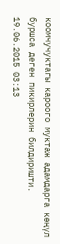коомчучуктагы кароого муктаж адамдарга көңүл буршса деген пикирлерин билдиришти.
19.06.2015 03:13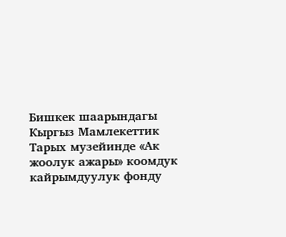Бишкек шаарындагы Кыргыз Мамлекеттик Тарых музейинде «Ак жоолук ажары» коомдук кайрымдуулук фонду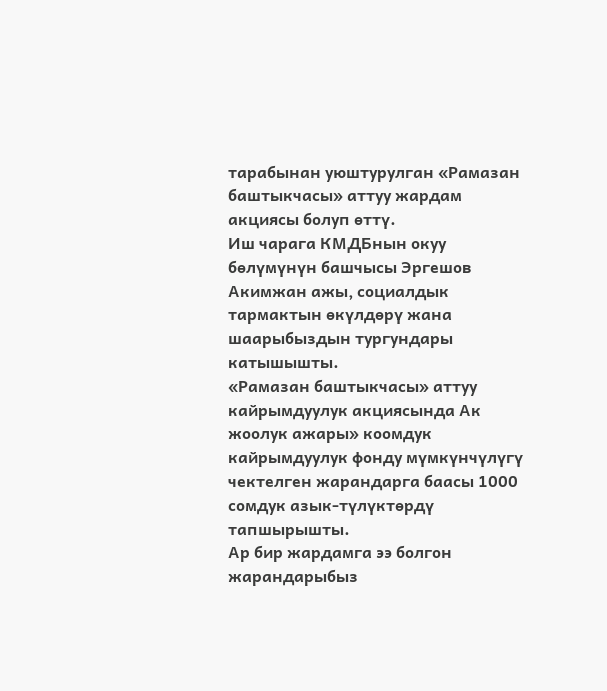тарабынан уюштурулган «Рамазан баштыкчасы» аттуу жардам акциясы болуп өттү.
Иш чарага КМДБнын окуу бөлүмүнүн башчысы Эргешов Акимжан ажы, социалдык тармактын өкүлдөрү жана шаарыбыздын тургундары катышышты.
«Рамазан баштыкчасы» аттуу кайрымдуулук акциясында Ак жоолук ажары» коомдук кайрымдуулук фонду мүмкүнчүлүгү чектелген жарандарга баасы 1000 сомдук азык-түлүктөрдү тапшырышты.
Ар бир жардамга ээ болгон жарандарыбыз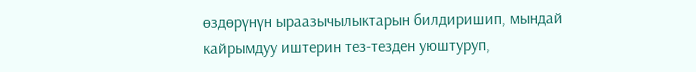өздөрүнүн ыраазычылыктарын билдиришип, мындай кайрымдуу иштерин тез-тезден уюштуруп,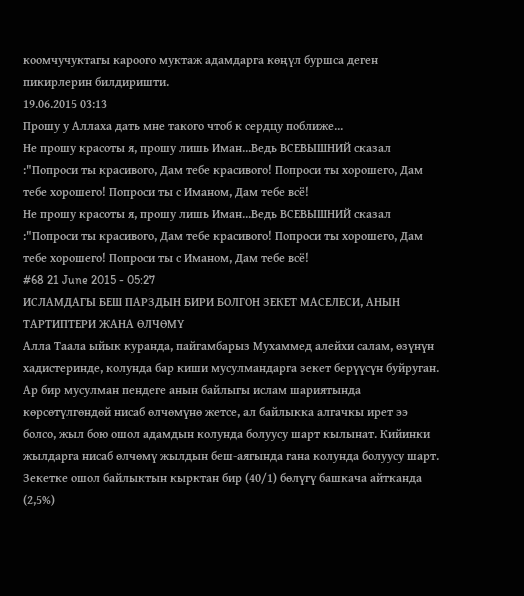коомчучуктагы кароого муктаж адамдарга көңүл буршса деген пикирлерин билдиришти.
19.06.2015 03:13
Прошу у Аллаха дать мне такого чтоб к сердцу поближе...
Не прошу красоты я, прошу лишь Иман...Ведь ВСЕВЫШНИЙ сказал :"Попроси ты красивого, Дам тебе красивого! Попроси ты хорошего, Дам тебе хорошего! Попроси ты с Иманом, Дам тебе всё!
Не прошу красоты я, прошу лишь Иман...Ведь ВСЕВЫШНИЙ сказал :"Попроси ты красивого, Дам тебе красивого! Попроси ты хорошего, Дам тебе хорошего! Попроси ты с Иманом, Дам тебе всё!
#68 21 June 2015 - 05:27
ИСЛАМДАГЫ БЕШ ПАРЗДЫН БИРИ БОЛГОН ЗЕКЕТ МАСЕЛЕСИ, АНЫН ТАРТИПТЕРИ ЖАНА ӨЛЧӨМҮ
Алла Таала ыйык куранда, пайгамбарыз Мухаммед алейхи салам, өзүнүн хадистеринде, колунда бар киши мусулмандарга зекет берүүсүн буйруган.
Ар бир мусулман пендеге анын байлыгы ислам шариятында көрсөтүлгөндөй нисаб өлчөмүнө жетсе, ал байлыкка алгачкы ирет ээ болсо, жыл бою ошол адамдын колунда болуусу шарт кылынат. Кийинки жылдарга нисаб өлчөмү жылдын беш-аягында гана колунда болуусу шарт.
Зекетке ошол байлыктын кырктан бир (40/1) бөлүгү башкача айтканда (2,5%)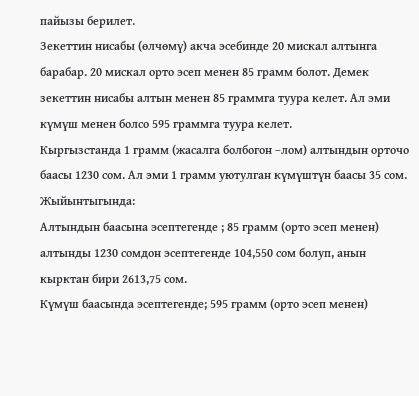пайызы берилет.
Зекеттин нисабы (өлчөмү) акча эсебинде 20 мискал алтынга барабар. 20 мискал орто эсеп менен 85 грамм болот. Демек зекеттин нисабы алтын менен 85 граммга туура келет. Ал эми күмүш менен болсо 595 граммга туура келет.
Кыргызстанда 1 грамм (жасалга болбогон –лом) алтындын орточо баасы 1230 сом. Ал эми 1 грамм уютулган күмүштүн баасы 35 сом.
Жыйынтыгында:
Алтындын баасына эсептегенде ; 85 грамм (орто эсеп менен) алтынды 1230 сомдон эсептегенде 104,550 сом болуп, анын кырктан бири 2613,75 сом.
Күмүш баасында эсептегенде; 595 грамм (орто эсеп менен)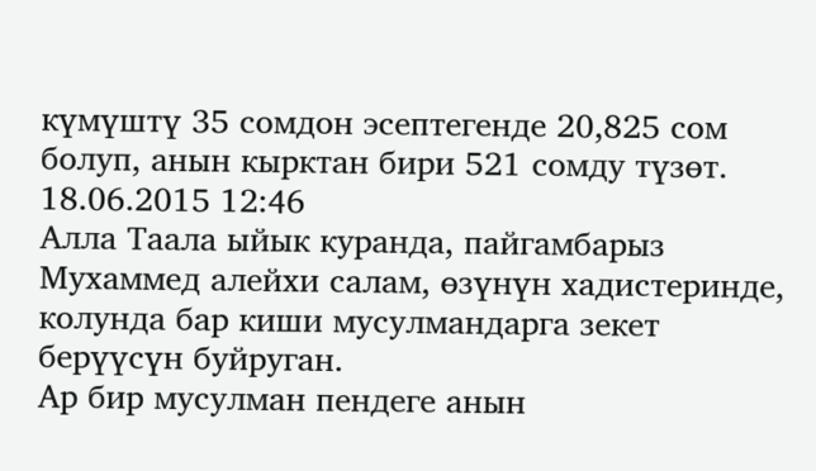күмүштү 35 сомдон эсептегенде 20,825 сом болуп, анын кырктан бири 521 сомду түзөт.
18.06.2015 12:46
Алла Таала ыйык куранда, пайгамбарыз Мухаммед алейхи салам, өзүнүн хадистеринде, колунда бар киши мусулмандарга зекет берүүсүн буйруган.
Ар бир мусулман пендеге анын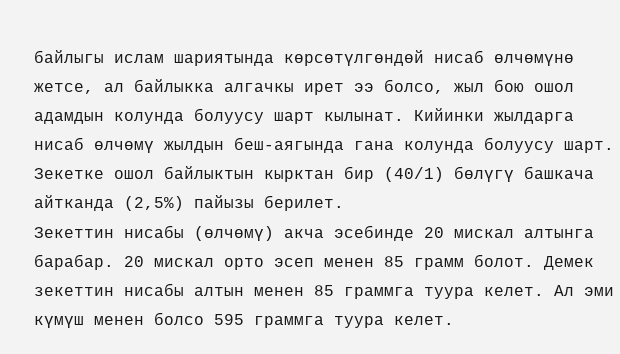байлыгы ислам шариятында көрсөтүлгөндөй нисаб өлчөмүнө жетсе, ал байлыкка алгачкы ирет ээ болсо, жыл бою ошол адамдын колунда болуусу шарт кылынат. Кийинки жылдарга нисаб өлчөмү жылдын беш-аягында гана колунда болуусу шарт.
Зекетке ошол байлыктын кырктан бир (40/1) бөлүгү башкача айтканда (2,5%) пайызы берилет.
Зекеттин нисабы (өлчөмү) акча эсебинде 20 мискал алтынга барабар. 20 мискал орто эсеп менен 85 грамм болот. Демек зекеттин нисабы алтын менен 85 граммга туура келет. Ал эми күмүш менен болсо 595 граммга туура келет.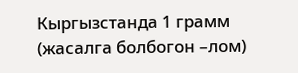Кыргызстанда 1 грамм (жасалга болбогон –лом)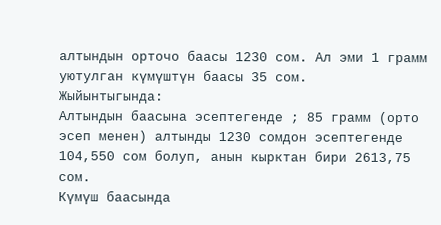алтындын орточо баасы 1230 сом. Ал эми 1 грамм уютулган күмүштүн баасы 35 сом.
Жыйынтыгында:
Алтындын баасына эсептегенде ; 85 грамм (орто эсеп менен) алтынды 1230 сомдон эсептегенде 104,550 сом болуп, анын кырктан бири 2613,75 сом.
Күмүш баасында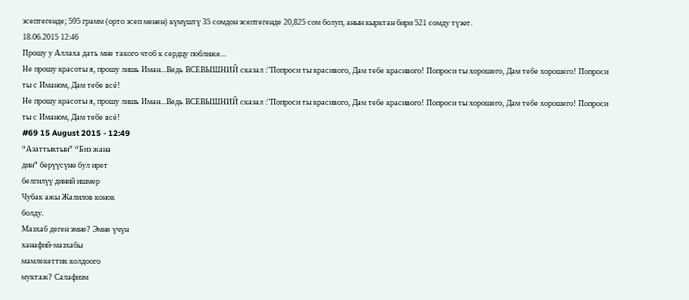эсептегенде; 595 грамм (орто эсеп менен) күмүштү 35 сомдон эсептегенде 20,825 сом болуп, анын кырктан бири 521 сомду түзөт.
18.06.2015 12:46
Прошу у Аллаха дать мне такого чтоб к сердцу поближе...
Не прошу красоты я, прошу лишь Иман...Ведь ВСЕВЫШНИЙ сказал :"Попроси ты красивого, Дам тебе красивого! Попроси ты хорошего, Дам тебе хорошего! Попроси ты с Иманом, Дам тебе всё!
Не прошу красоты я, прошу лишь Иман...Ведь ВСЕВЫШНИЙ сказал :"Попроси ты красивого, Дам тебе красивого! Попроси ты хорошего, Дам тебе хорошего! Попроси ты с Иманом, Дам тебе всё!
#69 15 August 2015 - 12:49
“Азаттыктын” “Биз жана
дин” берүүсүнө бул ирет
белгилүү диний ишмер
Чубак ажы Жалилов конок
болду.
Мазхаб деген эмне? Эмне үчүн
ханафий-мазхабы
мамлекеттик колдоого
муктаж? Салафизм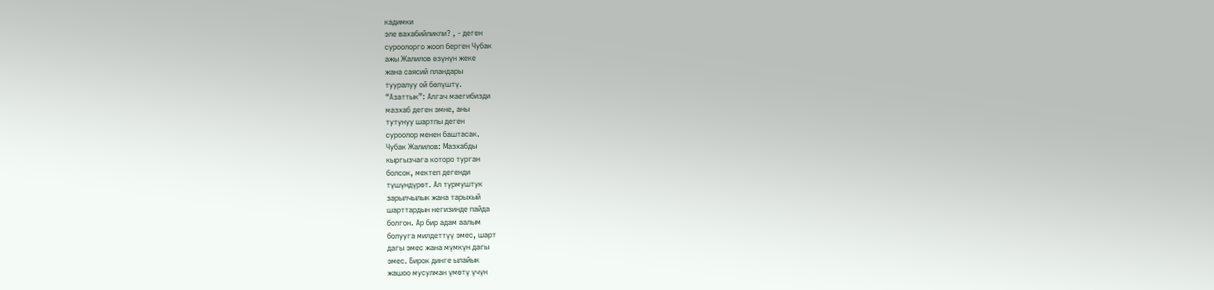кадимки
эле вахабийликпи? , - деген
суроолорго жооп берген Чубак
ажы Жалилов өзүнүн жеке
жана саясий пландары
тууралуу ой бөлүштү.
“Азаттык”: Алгач маегибизди
мазхаб деген эмне, аны
тутунуу шартпы деген
суроолор менен баштасак.
Чубак Жалилов: Мазхабды
кыргызчага которо турган
болсок, мектеп дегенди
түшүндүрөт. Ал турмуштук
зарылчылык жана тарыхый
шарттардын негизинде пайда
болгон. Ар бир адам аалым
болууга милдеттүү эмес, шарт
дагы эмес жана мүмкүн дагы
эмес. Бирок динге ылайык
жашоо мусулман үмөтү үчүн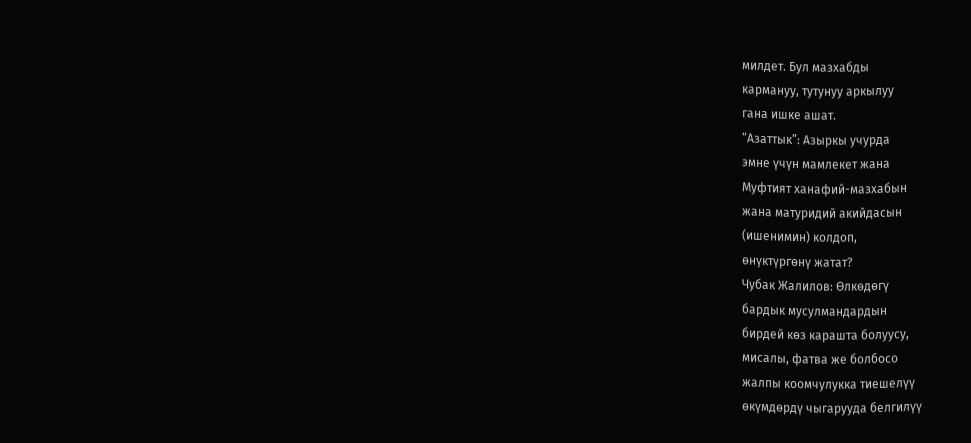милдет. Бул мазхабды
кармануу, тутунуу аркылуу
гана ишке ашат.
“Азаттык”: Азыркы учурда
эмне үчүн мамлекет жана
Муфтият ханафий-мазхабын
жана матуридий акийдасын
(ишенимин) колдоп,
өнүктүргөнү жатат?
Чубак Жалилов: Өлкөдөгү
бардык мусулмандардын
бирдей көз карашта болуусу,
мисалы, фатва же болбосо
жалпы коомчулукка тиешелүү
өкүмдөрдү чыгарууда белгилүү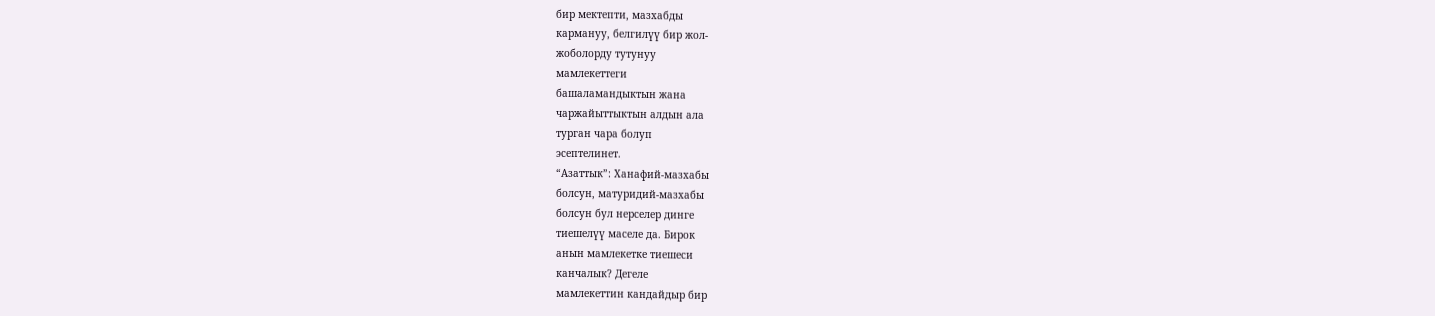бир мектепти, мазхабды
кармануу, белгилүү бир жол-
жоболорду тутунуу
мамлекеттеги
башаламандыктын жана
чаржайыттыктын алдын ала
турган чара болуп
эсептелинет.
“Азаттык”: Ханафий-мазхабы
болсун, матуридий-мазхабы
болсун бул нерселер динге
тиешелүү маселе да. Бирок
анын мамлекетке тиешеси
канчалык? Дегеле
мамлекеттин кандайдыр бир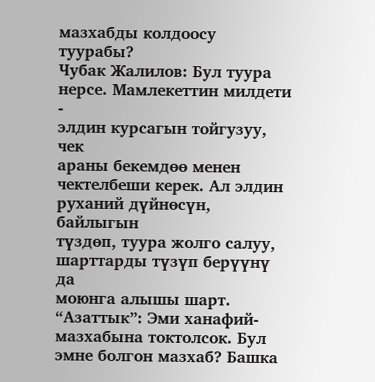мазхабды колдоосу туурабы?
Чубак Жалилов: Бул туура
нерсе. Мамлекеттин милдети -
элдин курсагын тойгузуу, чек
араны бекемдөө менен
чектелбеши керек. Ал элдин
руханий дүйнөсүн, байлыгын
түздөп, туура жолго салуу,
шарттарды түзүп берүүнү да
моюнга алышы шарт.
“Азаттык”: Эми ханафий-
мазхабына токтолсок. Бул
эмне болгон мазхаб? Башка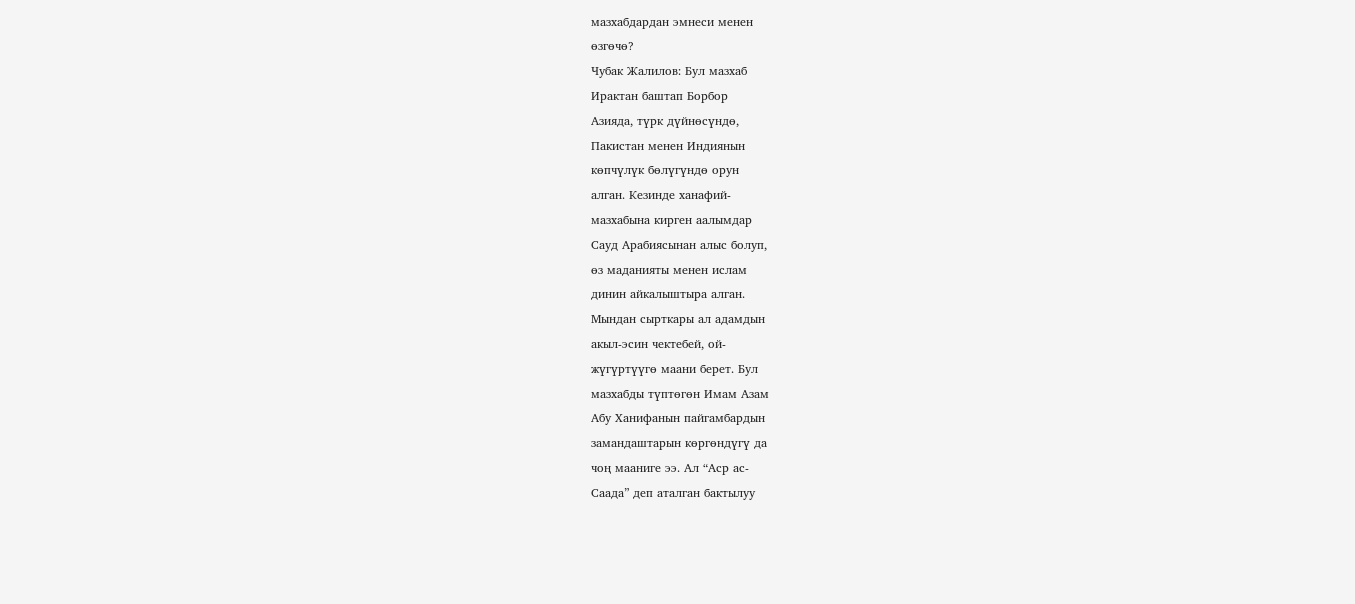мазхабдардан эмнеси менен
өзгөчө?
Чубак Жалилов: Бул мазхаб
Ирактан баштап Борбор
Азияда, түрк дүйнөсүндө,
Пакистан менен Индиянын
көпчүлүк бөлүгүндө орун
алган. Кезинде ханафий-
мазхабына кирген аалымдар
Сауд Арабиясынан алыс болуп,
өз маданияты менен ислам
динин айкалыштыра алган.
Мындан сырткары ал адамдын
акыл-эсин чектебей, ой-
жүгүртүүгө маани берет. Бул
мазхабды түптөгөн Имам Азам
Абу Ханифанын пайгамбардын
замандаштарын көргөндүгү да
чоң мааниге ээ. Ал “Аср ас-
Саада” деп аталган бактылуу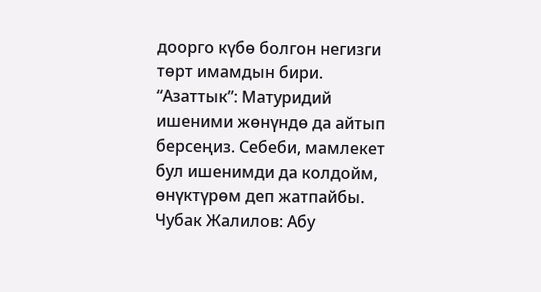доорго күбө болгон негизги
төрт имамдын бири.
“Азаттык”: Матуридий
ишеними жөнүндө да айтып
берсеңиз. Себеби, мамлекет
бул ишенимди да колдойм,
өнүктүрөм деп жатпайбы.
Чубак Жалилов: Абу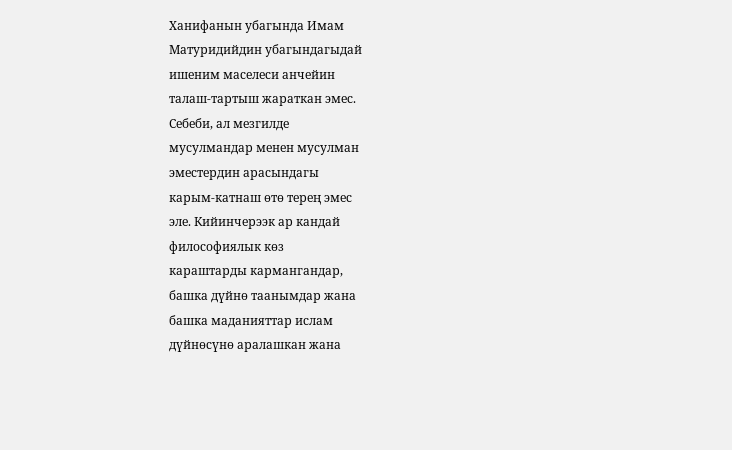Ханифанын убагында Имам
Матуридийдин убагындагыдай
ишеним маселеси анчейин
талаш-тартыш жараткан эмес.
Себеби, ал мезгилде
мусулмандар менен мусулман
эместердин арасындагы
карым-катнаш өтө терең эмес
эле. Кийинчерээк ар кандай
философиялык көз
караштарды кармангандар,
башка дүйнө таанымдар жана
башка маданияттар ислам
дүйнөсүнө аралашкан жана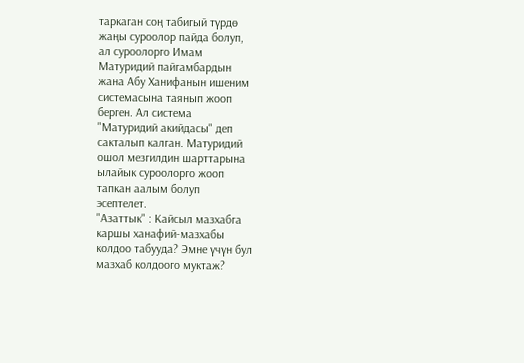таркаган соң табигый түрдө
жаңы суроолор пайда болуп,
ал суроолорго Имам
Матуридий пайгамбардын
жана Абу Ханифанын ишеним
системасына таянып жооп
берген. Ал система
"Матуридий акийдасы" деп
сакталып калган. Матуридий
ошол мезгилдин шарттарына
ылайык суроолорго жооп
тапкан аалым болуп
эсептелет.
"Азаттык" : Кайсыл мазхабга
каршы ханафий-мазхабы
колдоо табууда? Эмне үчүн бул
мазхаб колдоого муктаж?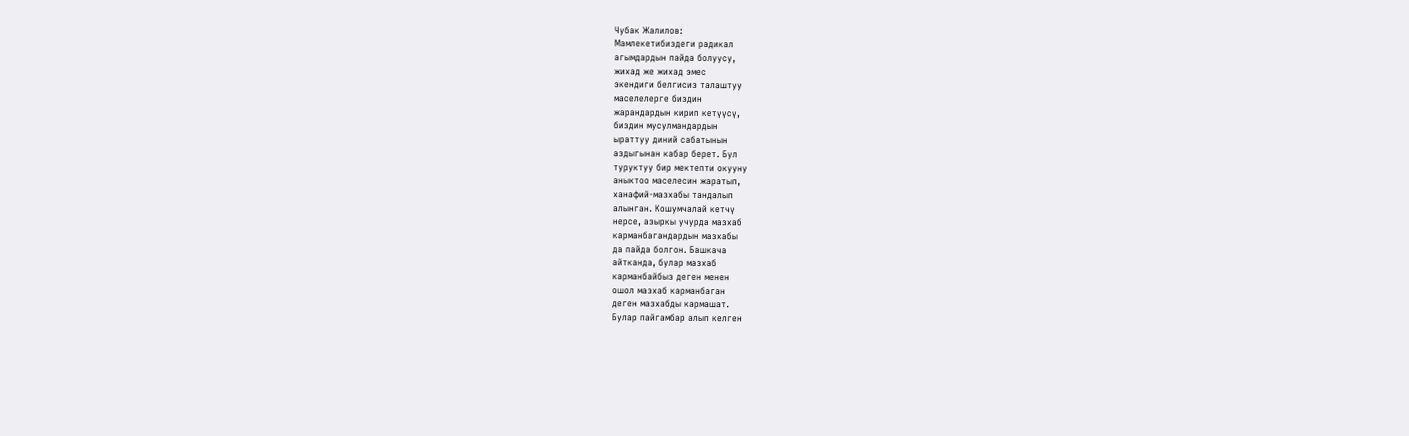Чубак Жалилов:
Мамлекетибиздеги радикал
агымдардын пайда болуусу,
жихад же жихад эмес
экендиги белгисиз талаштуу
маселелерге биздин
жарандардын кирип кетүүсү,
биздин мусулмандардын
ыраттуу диний сабатынын
аздыгынан кабар берет. Бул
туруктуу бир мектепти окууну
аныктоо маселесин жаратып,
ханафий-мазхабы тандалып
алынган. Кошумчалай кетчү
нерсе, азыркы учурда мазхаб
карманбагандардын мазхабы
да пайда болгон. Башкача
айтканда, булар мазхаб
карманбайбыз деген менен
ошол мазхаб карманбаган
деген мазхабды кармашат.
Булар пайгамбар алып келген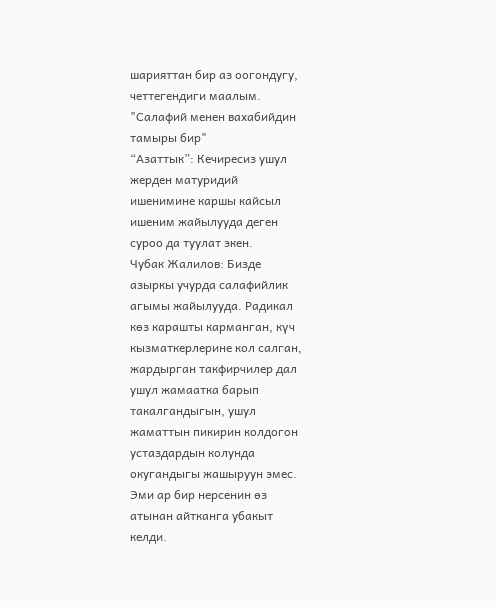шарияттан бир аз оогондугу,
четтегендиги маалым.
"Салафий менен вахабийдин
тамыры бир"
“Азаттык”: Кечиресиз ушул
жерден матуридий
ишенимине каршы кайсыл
ишеним жайылууда деген
суроо да туулат экен.
Чубак Жалилов: Бизде
азыркы учурда салафийлик
агымы жайылууда. Радикал
көз карашты карманган, күч
кызматкерлерине кол салган,
жардырган такфирчилер дал
ушул жамаатка барып
такалгандыгын, ушул
жаматтын пикирин колдогон
устаздардын колунда
окугандыгы жашыруун эмес.
Эми ар бир нерсенин өз
атынан айтканга убакыт
келди.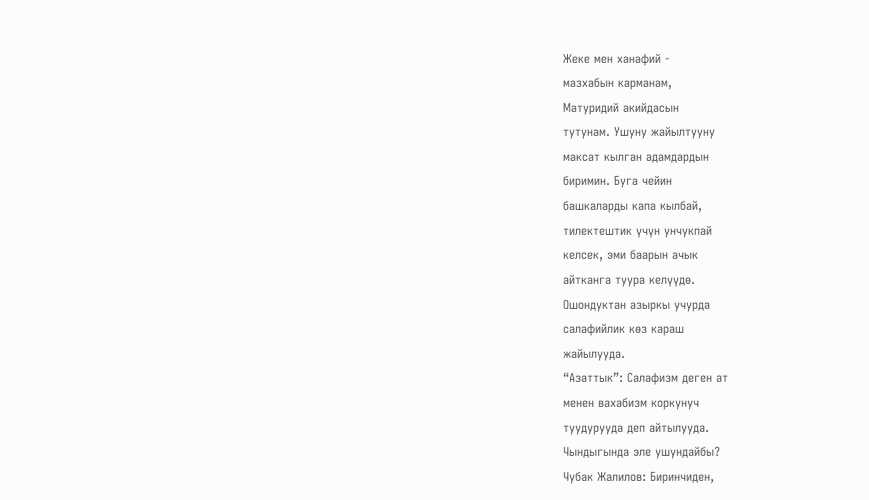Жеке мен ханафий -
мазхабын карманам,
Матуридий акийдасын
тутунам. Ушуну жайылтууну
максат кылган адамдардын
биримин. Буга чейин
башкаларды капа кылбай,
тилектештик үчүн унчукпай
келсек, эми баарын ачык
айтканга туура келүүдө.
Ошондуктан азыркы учурда
салафийлик көз караш
жайылууда.
“Азаттык”: Салафизм деген ат
менен вахабизм коркунуч
туудурууда деп айтылууда.
Чындыгында эле ушундайбы?
Чубак Жалилов: Биринчиден,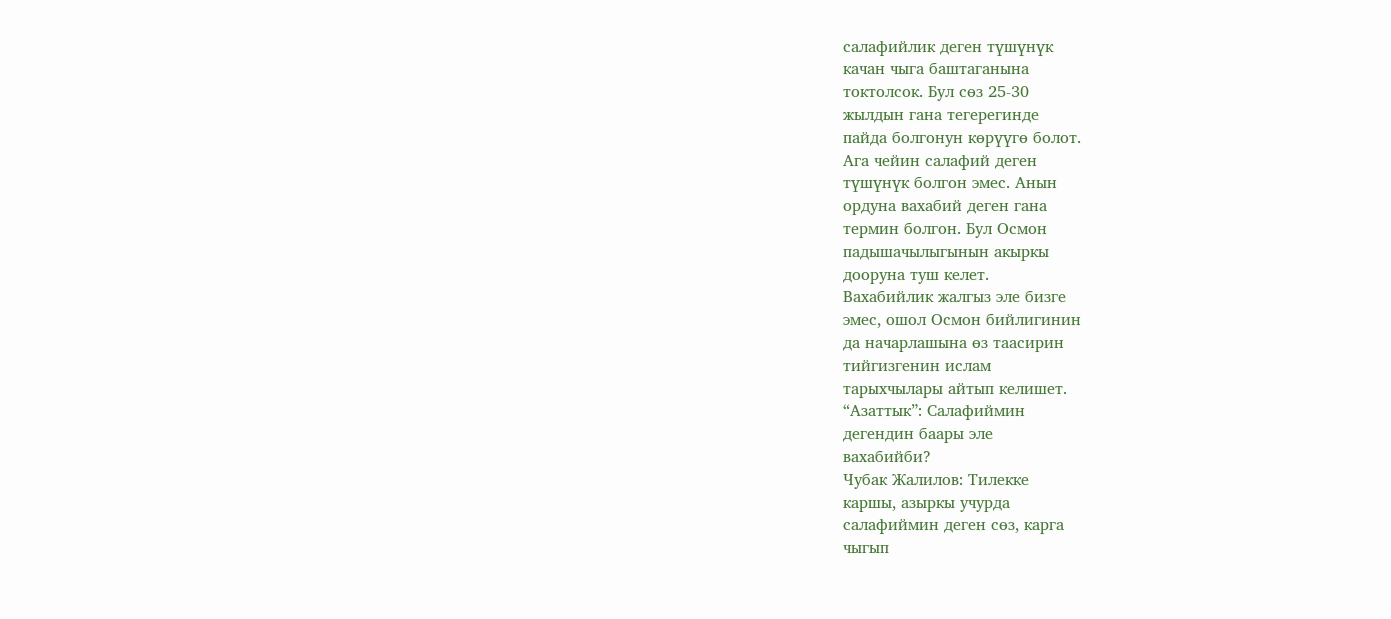салафийлик деген түшүнүк
качан чыга баштаганына
токтолсок. Бул сөз 25-30
жылдын гана тегерегинде
пайда болгонун көрүүгө болот.
Ага чейин салафий деген
түшүнүк болгон эмес. Анын
ордуна вахабий деген гана
термин болгон. Бул Осмон
падышачылыгынын акыркы
дооруна туш келет.
Вахабийлик жалгыз эле бизге
эмес, ошол Осмон бийлигинин
да начарлашына өз таасирин
тийгизгенин ислам
тарыхчылары айтып келишет.
“Азаттык”: Салафиймин
дегендин баары эле
вахабийби?
Чубак Жалилов: Тилекке
каршы, азыркы учурда
салафиймин деген сөз, карга
чыгып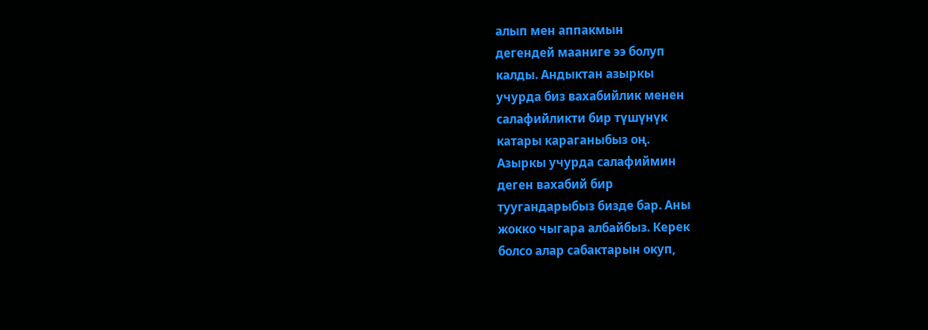алып мен аппакмын
дегендей мааниге ээ болуп
калды. Андыктан азыркы
учурда биз вахабийлик менен
салафийликти бир түшүнүк
катары караганыбыз оң.
Азыркы учурда салафиймин
деген вахабий бир
туугандарыбыз бизде бар. Аны
жокко чыгара албайбыз. Керек
болсо алар сабактарын окуп,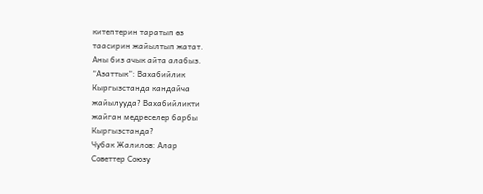китептерин таратып өз
таасирин жайылтып жатат.
Аны биз ачык айта алабыз.
“Азаттык”: Вахабийлик
Кыргызстанда кандайча
жайылууда? Вахабийликти
жайган медреселер барбы
Кыргызстанда?
Чубак Жалилов: Алар
Советтер Союзу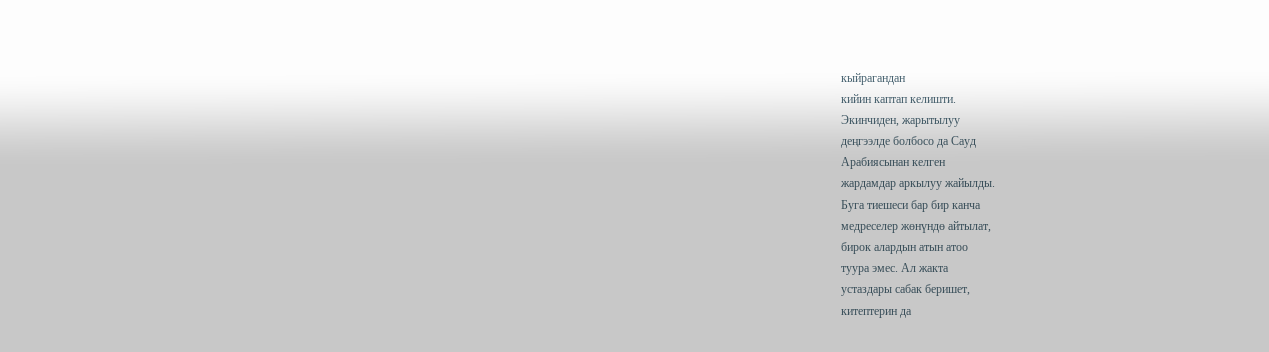кыйрагандан
кийин каптап келишти.
Экинчиден, жарытылуу
деңгээлде болбосо да Сауд
Арабиясынан келген
жардамдар аркылуу жайылды.
Буга тиешеси бар бир канча
медреселер жөнүндө айтылат,
бирок алардын атын атоо
туура эмес. Ал жакта
устаздары сабак беришет,
китептерин да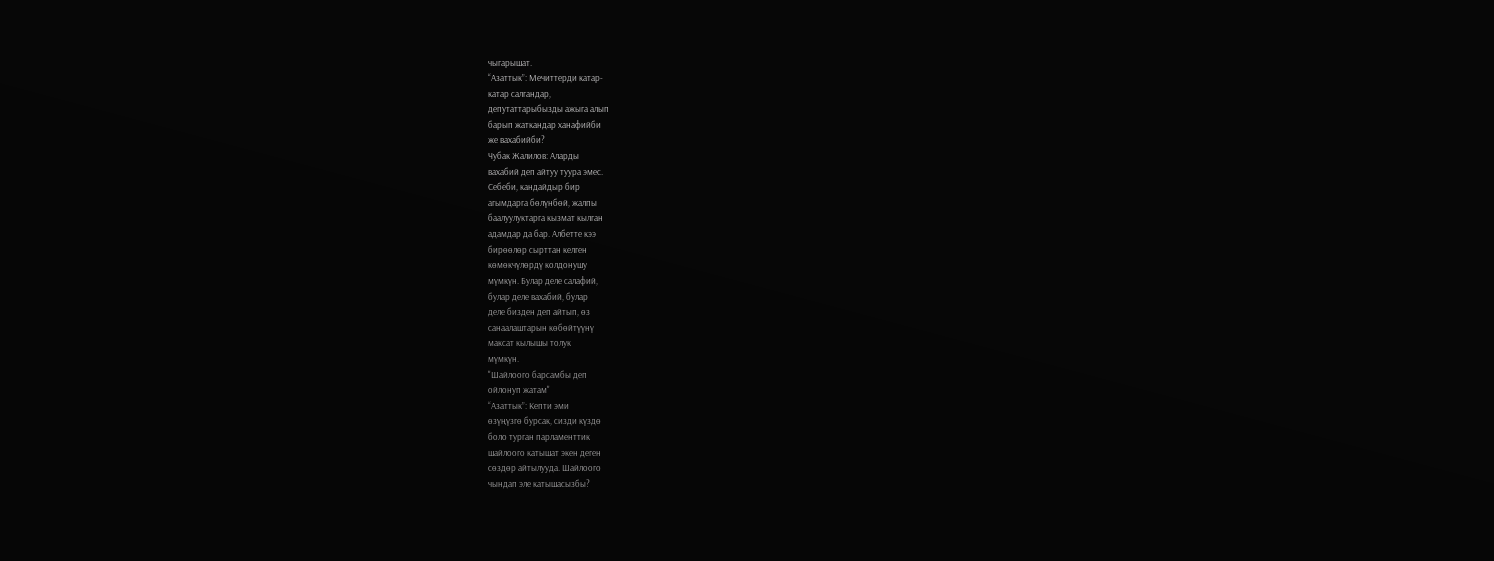чыгарышат.
“Азаттык”: Мечиттерди катар-
катар салгандар,
депутаттарыбызды ажыга алып
барып жаткандар ханафийби
же вахабийби?
Чубак Жалилов: Аларды
вахабий деп айтуу туура эмес.
Себеби, кандайдыр бир
агымдарга бөлүнбөй, жалпы
баалуулуктарга кызмат кылган
адамдар да бар. Албетте кээ
бирөөлөр сырттан келген
көмөкчүлөрдү колдонушу
мүмкүн. Булар деле салафий,
булар деле вахабий, булар
деле бизден деп айтып, өз
санаалаштарын көбөйтүүнү
максат кылышы толук
мүмкүн.
"Шайлоого барсамбы деп
ойлонуп жатам"
“Азаттык”: Кепти эми
өзүңүзгө бурсак, сизди күздө
боло турган парламенттик
шайлоого катышат экен деген
сөздөр айтылууда. Шайлоого
чындап эле катышасызбы?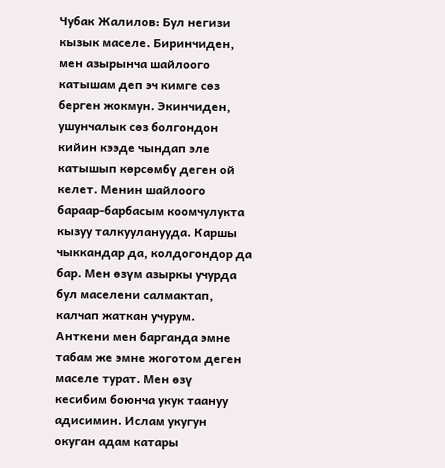Чубак Жалилов: Бул негизи
кызык маселе. Биринчиден,
мен азырынча шайлоого
катышам деп эч кимге сөз
берген жокмун. Экинчиден,
ушунчалык сөз болгондон
кийин кээде чындап эле
катышып көрсөмбү деген ой
келет. Менин шайлоого
бараар-барбасым коомчулукта
кызуу талкууланууда. Каршы
чыккандар да, колдогондор да
бар. Мен өзүм азыркы учурда
бул маселени салмактап,
калчап жаткан учурум.
Анткени мен барганда эмне
табам же эмне жоготом деген
маселе турат. Мен өзү
кесибим боюнча укук таануу
адисимин. Ислам укугун
окуган адам катары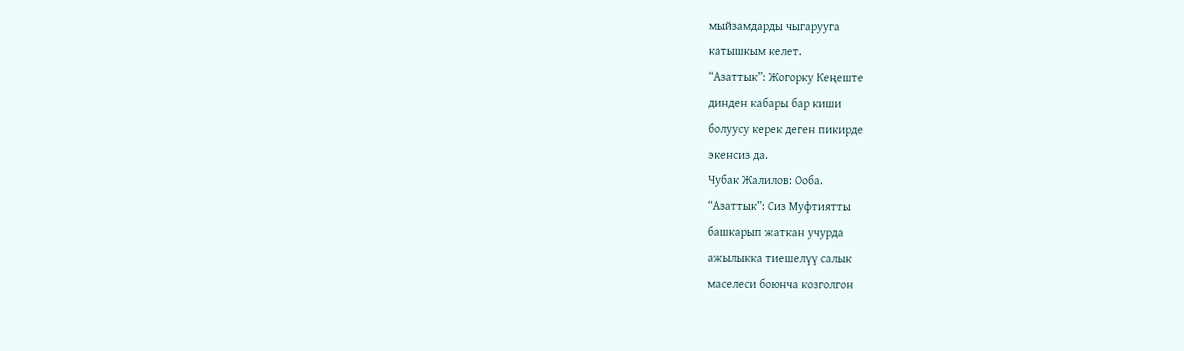мыйзамдарды чыгарууга
катышкым келет.
“Азаттык”: Жогорку Кеңеште
динден кабары бар киши
болуусу керек деген пикирде
экенсиз да.
Чубак Жалилов: Ооба.
“Азаттык”: Сиз Муфтиятты
башкарып жаткан учурда
ажылыкка тиешелүү салык
маселеси боюнча козголгон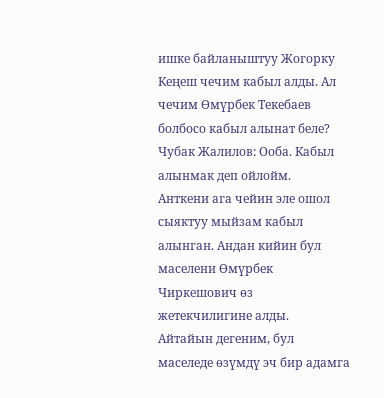ишке байланыштуу Жогорку
Кеңеш чечим кабыл алды. Ал
чечим Өмүрбек Текебаев
болбосо кабыл алынат беле?
Чубак Жалилов: Ооба. Кабыл
алынмак деп ойлойм.
Анткени ага чейин эле ошол
сыяктуу мыйзам кабыл
алынган. Андан кийин бул
маселени Өмүрбек
Чиркешович өз
жетекчилигине алды.
Айтайын дегеним, бул
маселеде өзүмдү эч бир адамга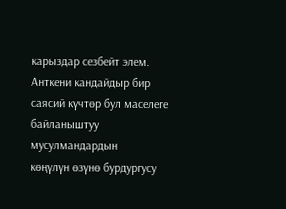карыздар сезбейт элем.
Анткени кандайдыр бир
саясий күчтөр бул маселеге
байланыштуу мусулмандардын
көңүлүн өзүнө бурдургусу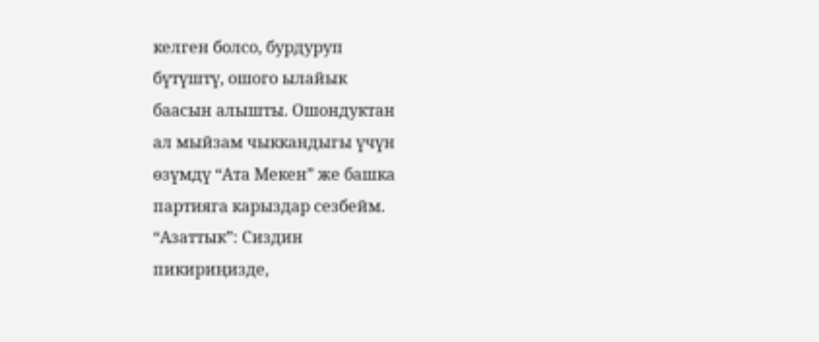келген болсо, бурдуруп
бүтүштү, ошого ылайык
баасын алышты. Ошондуктан
ал мыйзам чыккандыгы үчүн
өзүмдү “Ата Мекен” же башка
партияга карыздар сезбейм.
“Азаттык”: Сиздин
пикириңизде,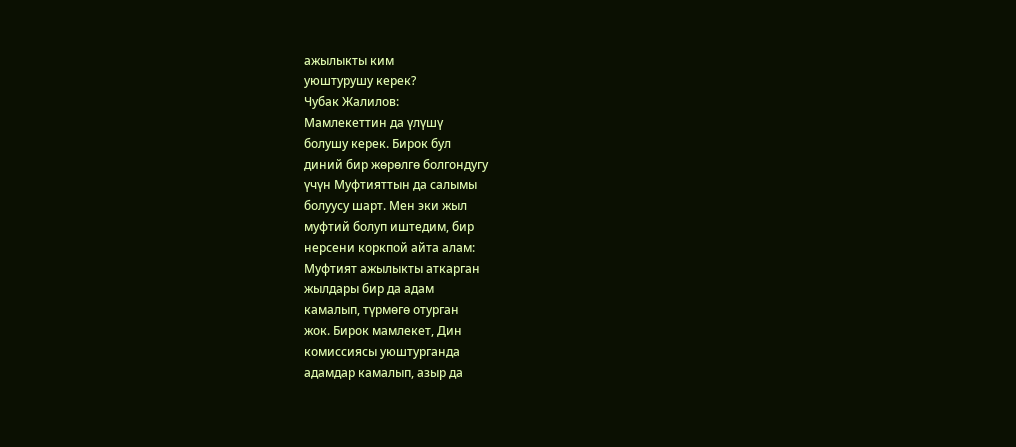ажылыкты ким
уюштурушу керек?
Чубак Жалилов:
Мамлекеттин да үлүшү
болушу керек. Бирок бул
диний бир жөрөлгө болгондугу
үчүн Муфтияттын да салымы
болуусу шарт. Мен эки жыл
муфтий болуп иштедим, бир
нерсени коркпой айта алам:
Муфтият ажылыкты аткарган
жылдары бир да адам
камалып, түрмөгө отурган
жок. Бирок мамлекет, Дин
комиссиясы уюштурганда
адамдар камалып, азыр да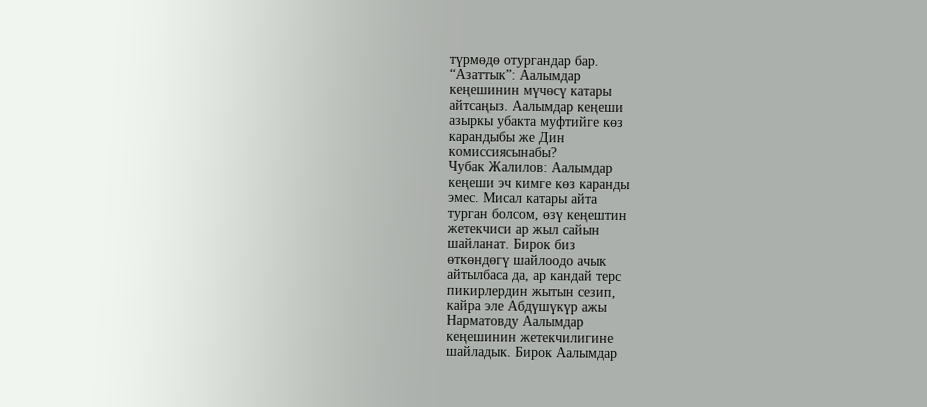түрмөдө отургандар бар.
“Азаттык”: Аалымдар
кеңешинин мүчөсү катары
айтсаңыз. Аалымдар кеңеши
азыркы убакта муфтийге көз
карандыбы же Дин
комиссиясынабы?
Чубак Жалилов: Аалымдар
кеңеши эч кимге көз каранды
эмес. Мисал катары айта
турган болсом, өзү кеңештин
жетекчиси ар жыл сайын
шайланат. Бирок биз
өткөндөгү шайлоодо ачык
айтылбаса да, ар кандай терс
пикирлердин жытын сезип,
кайра эле Абдүшүкүр ажы
Нарматовду Аалымдар
кеңешинин жетекчилигине
шайладык. Бирок Аалымдар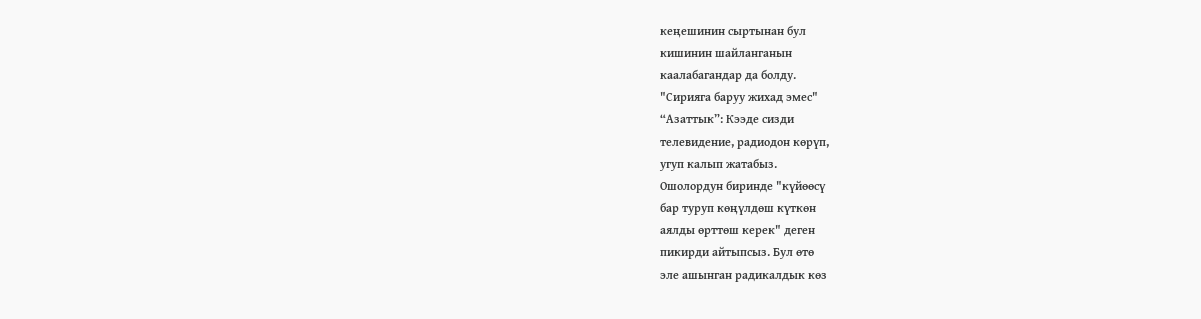кеңешинин сыртынан бул
кишинин шайланганын
каалабагандар да болду.
"Сирияга баруу жихад эмес"
“Азаттык”: Кээде сизди
телевидение, радиодон көрүп,
угуп калып жатабыз.
Ошолордун биринде "күйөөсү
бар туруп көңүлдөш күткөн
аялды өрттөш керек" деген
пикирди айтыпсыз. Бул өтө
эле ашынган радикалдык көз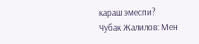караш эмеспи?
Чубак Жалилов: Мен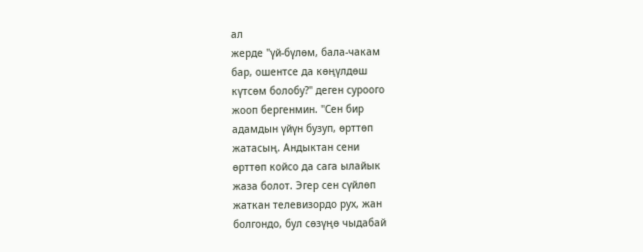ал
жерде "үй-бүлөм, бала-чакам
бар, ошентсе да көңүлдөш
күтсөм болобу?" деген суроого
жооп бергенмин. "Сен бир
адамдын үйүн бузуп, өрттөп
жатасың. Андыктан сени
өрттөп койсо да сага ылайык
жаза болот. Эгер сен сүйлөп
жаткан телевизордо рух, жан
болгондо, бул сөзүңө чыдабай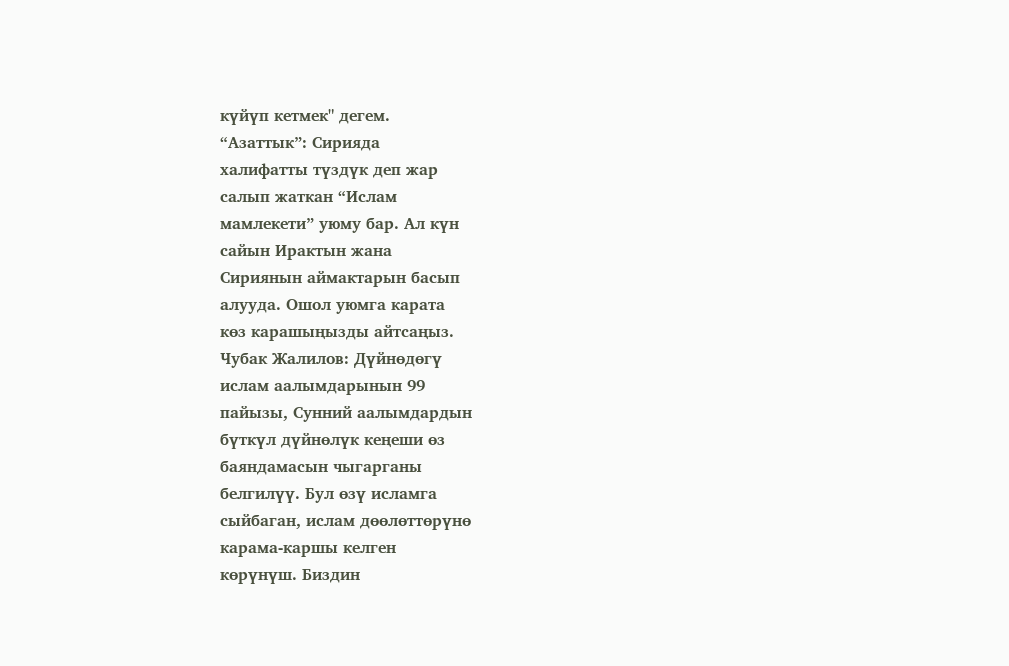күйүп кетмек" дегем.
“Азаттык”: Сирияда
халифатты түздүк деп жар
салып жаткан “Ислам
мамлекети” уюму бар. Ал күн
сайын Ирактын жана
Сириянын аймактарын басып
алууда. Ошол уюмга карата
көз карашыңызды айтсаңыз.
Чубак Жалилов: Дүйнөдөгү
ислам аалымдарынын 99
пайызы, Сунний аалымдардын
бүткүл дүйнөлүк кеңеши өз
баяндамасын чыгарганы
белгилүү. Бул өзү исламга
сыйбаган, ислам дөөлөттөрүнө
карама-каршы келген
көрүнүш. Биздин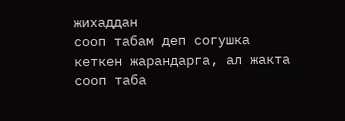жихаддан
сооп табам деп согушка
кеткен жарандарга, ал жакта
сооп таба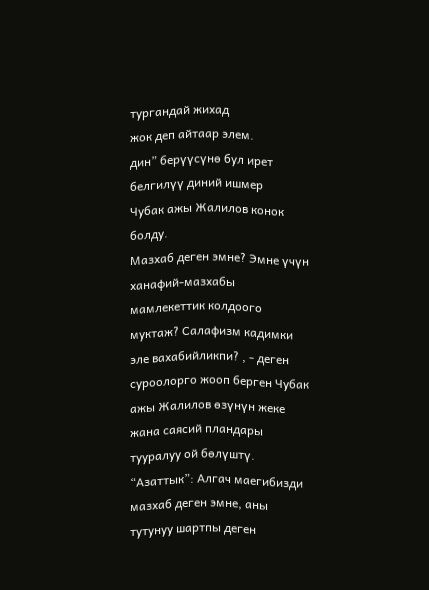тургандай жихад
жок деп айтаар элем.
дин” берүүсүнө бул ирет
белгилүү диний ишмер
Чубак ажы Жалилов конок
болду.
Мазхаб деген эмне? Эмне үчүн
ханафий-мазхабы
мамлекеттик колдоого
муктаж? Салафизм кадимки
эле вахабийликпи? , - деген
суроолорго жооп берген Чубак
ажы Жалилов өзүнүн жеке
жана саясий пландары
тууралуу ой бөлүштү.
“Азаттык”: Алгач маегибизди
мазхаб деген эмне, аны
тутунуу шартпы деген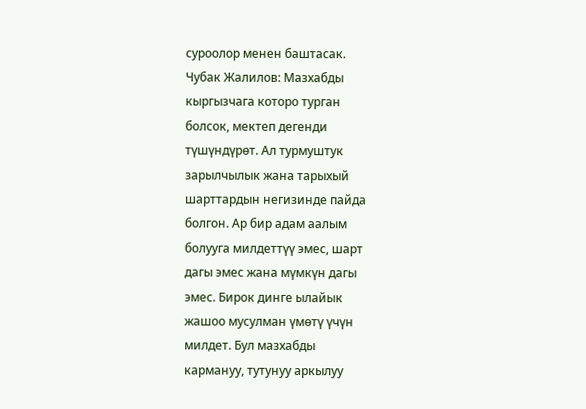суроолор менен баштасак.
Чубак Жалилов: Мазхабды
кыргызчага которо турган
болсок, мектеп дегенди
түшүндүрөт. Ал турмуштук
зарылчылык жана тарыхый
шарттардын негизинде пайда
болгон. Ар бир адам аалым
болууга милдеттүү эмес, шарт
дагы эмес жана мүмкүн дагы
эмес. Бирок динге ылайык
жашоо мусулман үмөтү үчүн
милдет. Бул мазхабды
кармануу, тутунуу аркылуу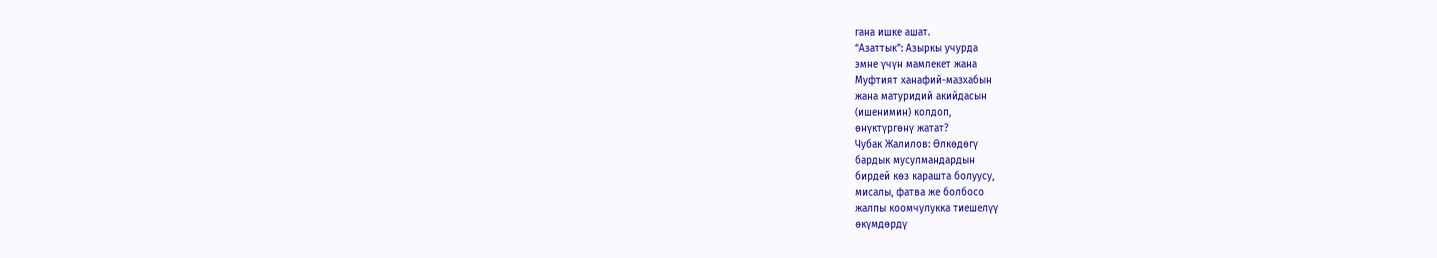гана ишке ашат.
“Азаттык”: Азыркы учурда
эмне үчүн мамлекет жана
Муфтият ханафий-мазхабын
жана матуридий акийдасын
(ишенимин) колдоп,
өнүктүргөнү жатат?
Чубак Жалилов: Өлкөдөгү
бардык мусулмандардын
бирдей көз карашта болуусу,
мисалы, фатва же болбосо
жалпы коомчулукка тиешелүү
өкүмдөрдү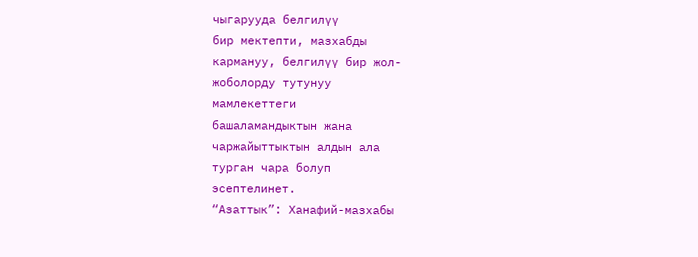чыгарууда белгилүү
бир мектепти, мазхабды
кармануу, белгилүү бир жол-
жоболорду тутунуу
мамлекеттеги
башаламандыктын жана
чаржайыттыктын алдын ала
турган чара болуп
эсептелинет.
“Азаттык”: Ханафий-мазхабы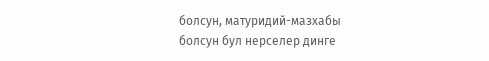болсун, матуридий-мазхабы
болсун бул нерселер динге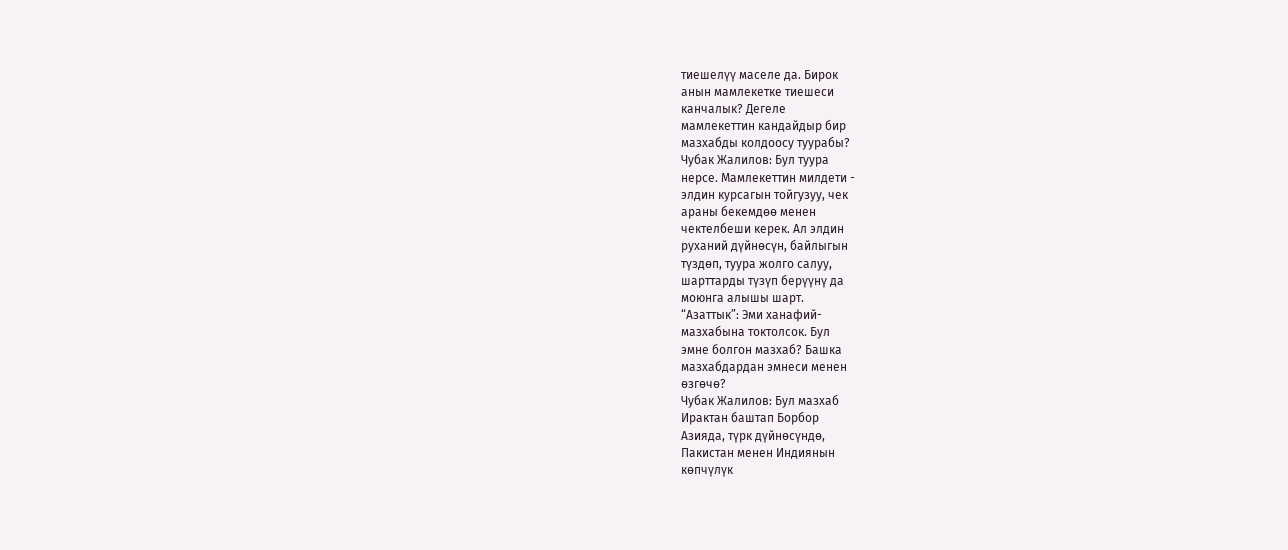тиешелүү маселе да. Бирок
анын мамлекетке тиешеси
канчалык? Дегеле
мамлекеттин кандайдыр бир
мазхабды колдоосу туурабы?
Чубак Жалилов: Бул туура
нерсе. Мамлекеттин милдети -
элдин курсагын тойгузуу, чек
араны бекемдөө менен
чектелбеши керек. Ал элдин
руханий дүйнөсүн, байлыгын
түздөп, туура жолго салуу,
шарттарды түзүп берүүнү да
моюнга алышы шарт.
“Азаттык”: Эми ханафий-
мазхабына токтолсок. Бул
эмне болгон мазхаб? Башка
мазхабдардан эмнеси менен
өзгөчө?
Чубак Жалилов: Бул мазхаб
Ирактан баштап Борбор
Азияда, түрк дүйнөсүндө,
Пакистан менен Индиянын
көпчүлүк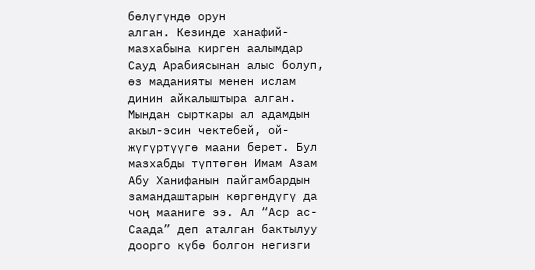бөлүгүндө орун
алган. Кезинде ханафий-
мазхабына кирген аалымдар
Сауд Арабиясынан алыс болуп,
өз маданияты менен ислам
динин айкалыштыра алган.
Мындан сырткары ал адамдын
акыл-эсин чектебей, ой-
жүгүртүүгө маани берет. Бул
мазхабды түптөгөн Имам Азам
Абу Ханифанын пайгамбардын
замандаштарын көргөндүгү да
чоң мааниге ээ. Ал “Аср ас-
Саада” деп аталган бактылуу
доорго күбө болгон негизги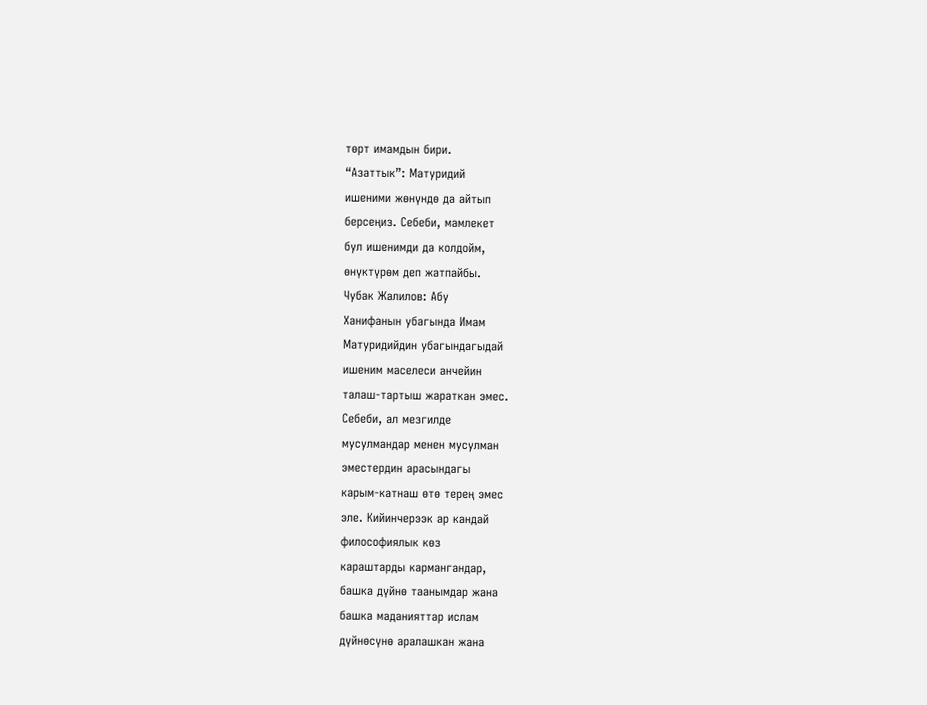төрт имамдын бири.
“Азаттык”: Матуридий
ишеними жөнүндө да айтып
берсеңиз. Себеби, мамлекет
бул ишенимди да колдойм,
өнүктүрөм деп жатпайбы.
Чубак Жалилов: Абу
Ханифанын убагында Имам
Матуридийдин убагындагыдай
ишеним маселеси анчейин
талаш-тартыш жараткан эмес.
Себеби, ал мезгилде
мусулмандар менен мусулман
эместердин арасындагы
карым-катнаш өтө терең эмес
эле. Кийинчерээк ар кандай
философиялык көз
караштарды кармангандар,
башка дүйнө таанымдар жана
башка маданияттар ислам
дүйнөсүнө аралашкан жана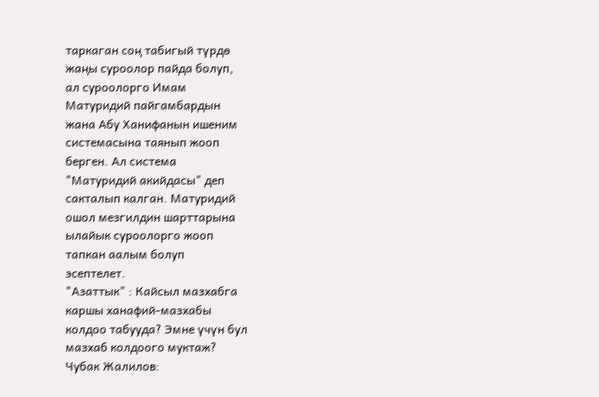таркаган соң табигый түрдө
жаңы суроолор пайда болуп,
ал суроолорго Имам
Матуридий пайгамбардын
жана Абу Ханифанын ишеним
системасына таянып жооп
берген. Ал система
"Матуридий акийдасы" деп
сакталып калган. Матуридий
ошол мезгилдин шарттарына
ылайык суроолорго жооп
тапкан аалым болуп
эсептелет.
"Азаттык" : Кайсыл мазхабга
каршы ханафий-мазхабы
колдоо табууда? Эмне үчүн бул
мазхаб колдоого муктаж?
Чубак Жалилов: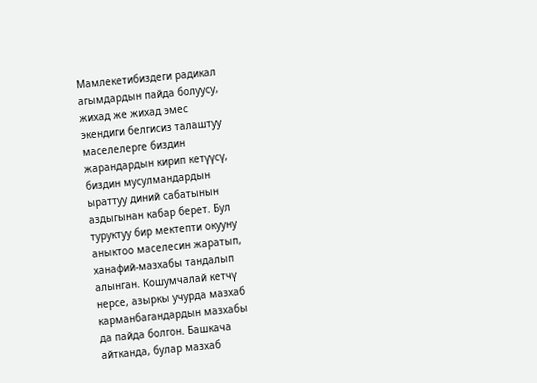Мамлекетибиздеги радикал
агымдардын пайда болуусу,
жихад же жихад эмес
экендиги белгисиз талаштуу
маселелерге биздин
жарандардын кирип кетүүсү,
биздин мусулмандардын
ыраттуу диний сабатынын
аздыгынан кабар берет. Бул
туруктуу бир мектепти окууну
аныктоо маселесин жаратып,
ханафий-мазхабы тандалып
алынган. Кошумчалай кетчү
нерсе, азыркы учурда мазхаб
карманбагандардын мазхабы
да пайда болгон. Башкача
айтканда, булар мазхаб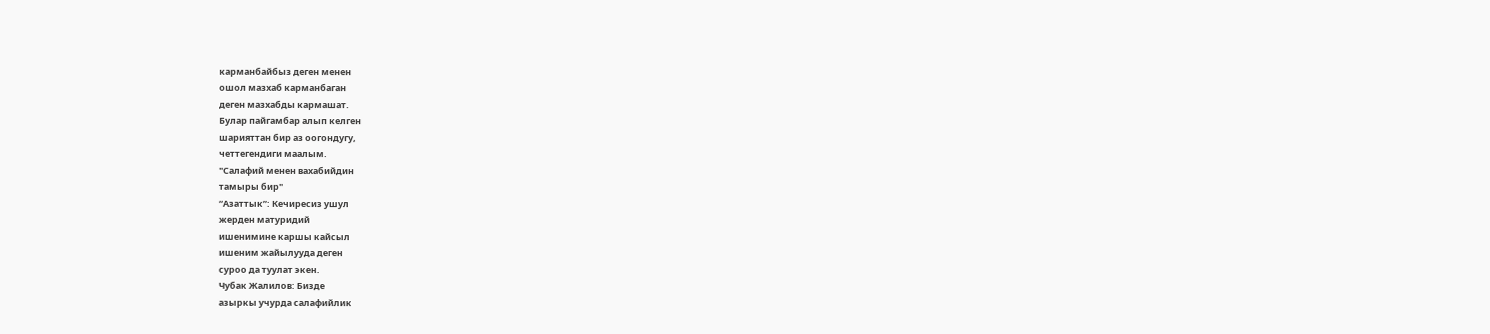карманбайбыз деген менен
ошол мазхаб карманбаган
деген мазхабды кармашат.
Булар пайгамбар алып келген
шарияттан бир аз оогондугу,
четтегендиги маалым.
"Салафий менен вахабийдин
тамыры бир"
“Азаттык”: Кечиресиз ушул
жерден матуридий
ишенимине каршы кайсыл
ишеним жайылууда деген
суроо да туулат экен.
Чубак Жалилов: Бизде
азыркы учурда салафийлик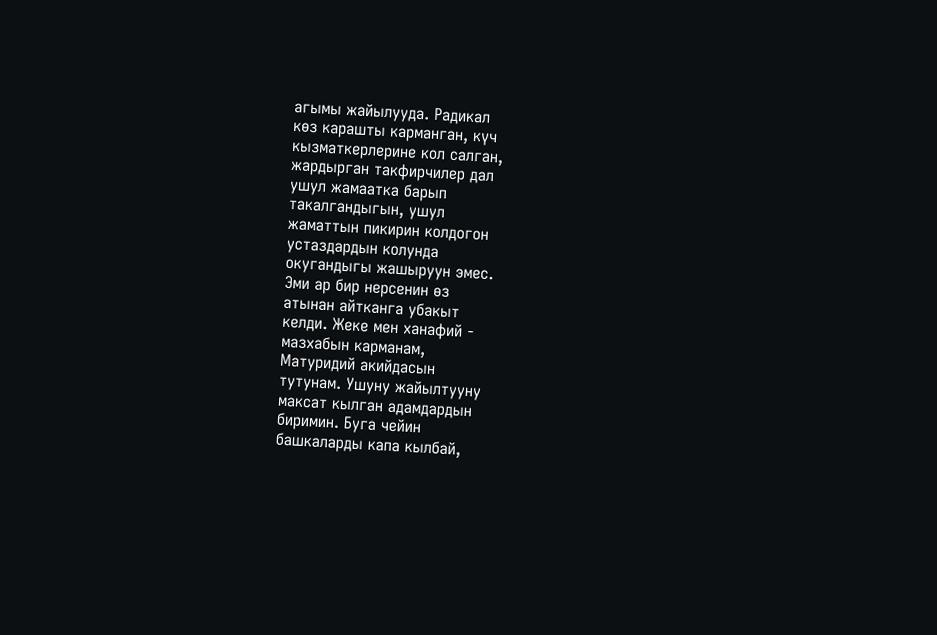агымы жайылууда. Радикал
көз карашты карманган, күч
кызматкерлерине кол салган,
жардырган такфирчилер дал
ушул жамаатка барып
такалгандыгын, ушул
жаматтын пикирин колдогон
устаздардын колунда
окугандыгы жашыруун эмес.
Эми ар бир нерсенин өз
атынан айтканга убакыт
келди. Жеке мен ханафий -
мазхабын карманам,
Матуридий акийдасын
тутунам. Ушуну жайылтууну
максат кылган адамдардын
биримин. Буга чейин
башкаларды капа кылбай,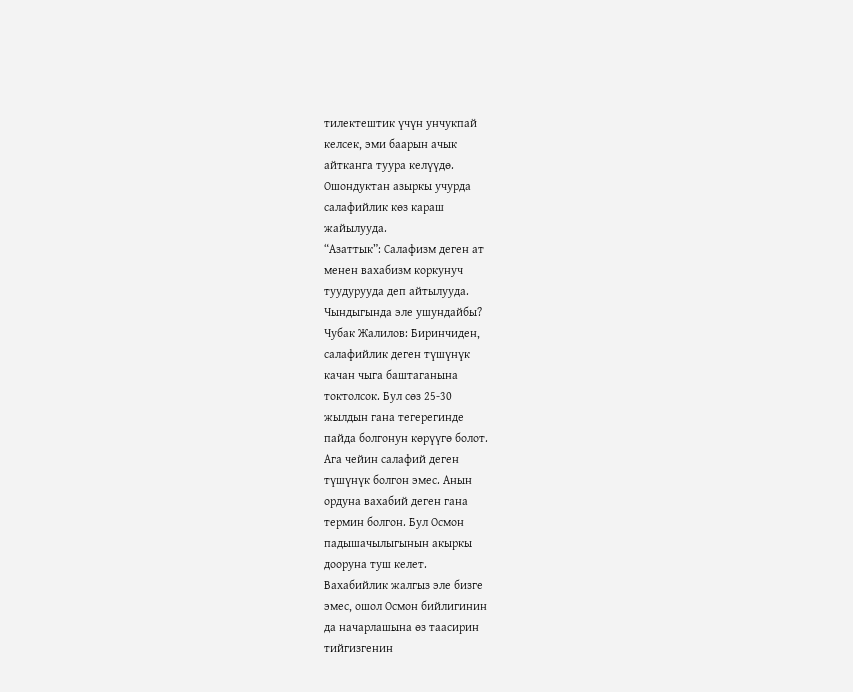тилектештик үчүн унчукпай
келсек, эми баарын ачык
айтканга туура келүүдө.
Ошондуктан азыркы учурда
салафийлик көз караш
жайылууда.
“Азаттык”: Салафизм деген ат
менен вахабизм коркунуч
туудурууда деп айтылууда.
Чындыгында эле ушундайбы?
Чубак Жалилов: Биринчиден,
салафийлик деген түшүнүк
качан чыга баштаганына
токтолсок. Бул сөз 25-30
жылдын гана тегерегинде
пайда болгонун көрүүгө болот.
Ага чейин салафий деген
түшүнүк болгон эмес. Анын
ордуна вахабий деген гана
термин болгон. Бул Осмон
падышачылыгынын акыркы
дооруна туш келет.
Вахабийлик жалгыз эле бизге
эмес, ошол Осмон бийлигинин
да начарлашына өз таасирин
тийгизгенин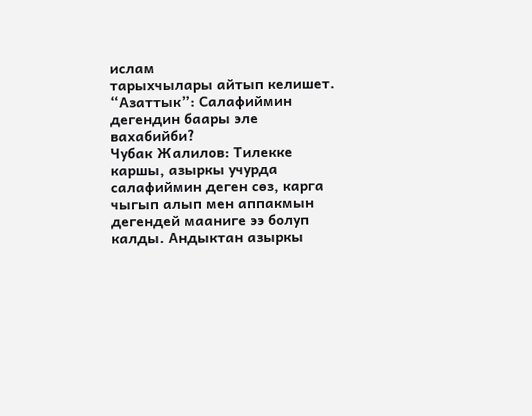ислам
тарыхчылары айтып келишет.
“Азаттык”: Салафиймин
дегендин баары эле
вахабийби?
Чубак Жалилов: Тилекке
каршы, азыркы учурда
салафиймин деген сөз, карга
чыгып алып мен аппакмын
дегендей мааниге ээ болуп
калды. Андыктан азыркы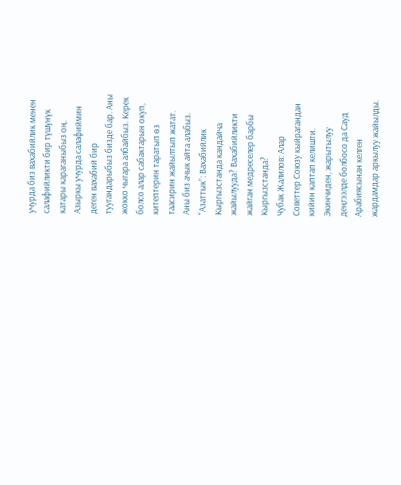учурда биз вахабийлик менен
салафийликти бир түшүнүк
катары караганыбыз оң.
Азыркы учурда салафиймин
деген вахабий бир
туугандарыбыз бизде бар. Аны
жокко чыгара албайбыз. Керек
болсо алар сабактарын окуп,
китептерин таратып өз
таасирин жайылтып жатат.
Аны биз ачык айта алабыз.
“Азаттык”: Вахабийлик
Кыргызстанда кандайча
жайылууда? Вахабийликти
жайган медреселер барбы
Кыргызстанда?
Чубак Жалилов: Алар
Советтер Союзу кыйрагандан
кийин каптап келишти.
Экинчиден, жарытылуу
деңгээлде болбосо да Сауд
Арабиясынан келген
жардамдар аркылуу жайылды.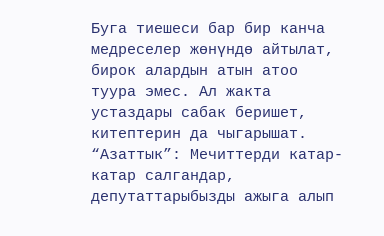Буга тиешеси бар бир канча
медреселер жөнүндө айтылат,
бирок алардын атын атоо
туура эмес. Ал жакта
устаздары сабак беришет,
китептерин да чыгарышат.
“Азаттык”: Мечиттерди катар-
катар салгандар,
депутаттарыбызды ажыга алып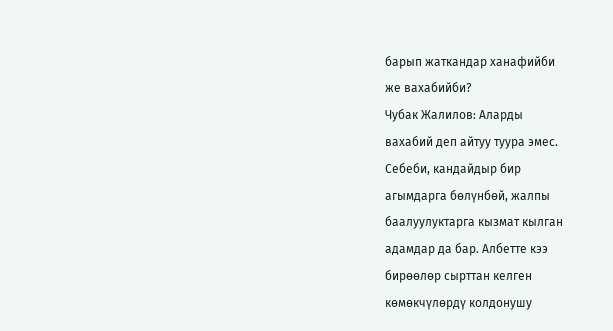барып жаткандар ханафийби
же вахабийби?
Чубак Жалилов: Аларды
вахабий деп айтуу туура эмес.
Себеби, кандайдыр бир
агымдарга бөлүнбөй, жалпы
баалуулуктарга кызмат кылган
адамдар да бар. Албетте кээ
бирөөлөр сырттан келген
көмөкчүлөрдү колдонушу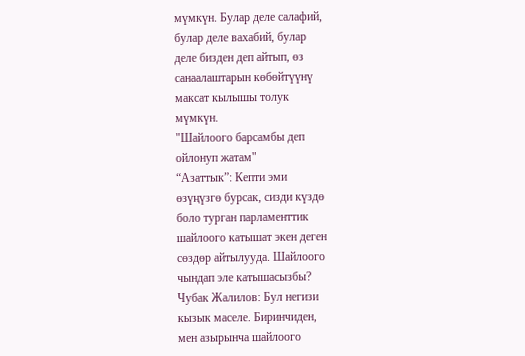мүмкүн. Булар деле салафий,
булар деле вахабий, булар
деле бизден деп айтып, өз
санаалаштарын көбөйтүүнү
максат кылышы толук
мүмкүн.
"Шайлоого барсамбы деп
ойлонуп жатам"
“Азаттык”: Кепти эми
өзүңүзгө бурсак, сизди күздө
боло турган парламенттик
шайлоого катышат экен деген
сөздөр айтылууда. Шайлоого
чындап эле катышасызбы?
Чубак Жалилов: Бул негизи
кызык маселе. Биринчиден,
мен азырынча шайлоого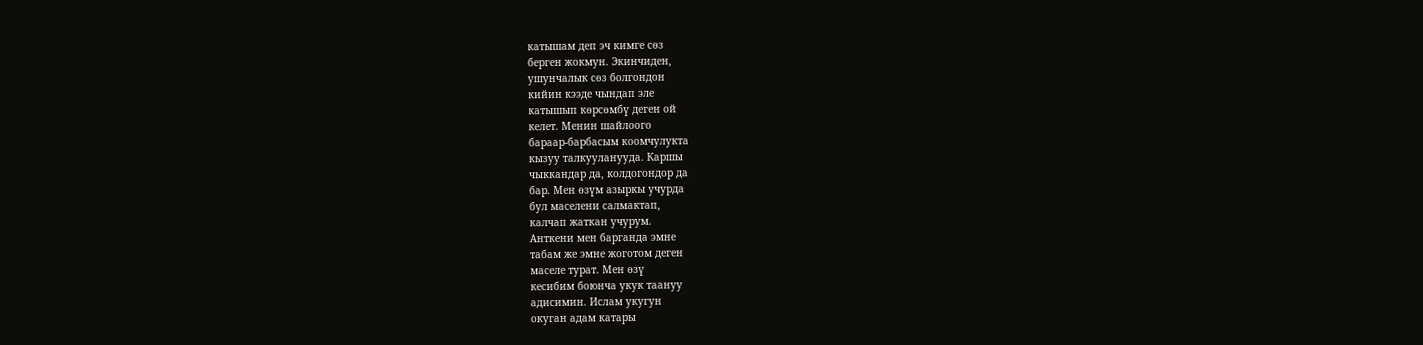катышам деп эч кимге сөз
берген жокмун. Экинчиден,
ушунчалык сөз болгондон
кийин кээде чындап эле
катышып көрсөмбү деген ой
келет. Менин шайлоого
бараар-барбасым коомчулукта
кызуу талкууланууда. Каршы
чыккандар да, колдогондор да
бар. Мен өзүм азыркы учурда
бул маселени салмактап,
калчап жаткан учурум.
Анткени мен барганда эмне
табам же эмне жоготом деген
маселе турат. Мен өзү
кесибим боюнча укук таануу
адисимин. Ислам укугун
окуган адам катары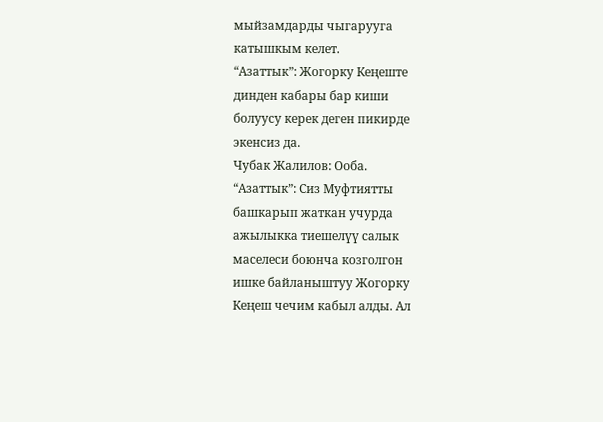мыйзамдарды чыгарууга
катышкым келет.
“Азаттык”: Жогорку Кеңеште
динден кабары бар киши
болуусу керек деген пикирде
экенсиз да.
Чубак Жалилов: Ооба.
“Азаттык”: Сиз Муфтиятты
башкарып жаткан учурда
ажылыкка тиешелүү салык
маселеси боюнча козголгон
ишке байланыштуу Жогорку
Кеңеш чечим кабыл алды. Ал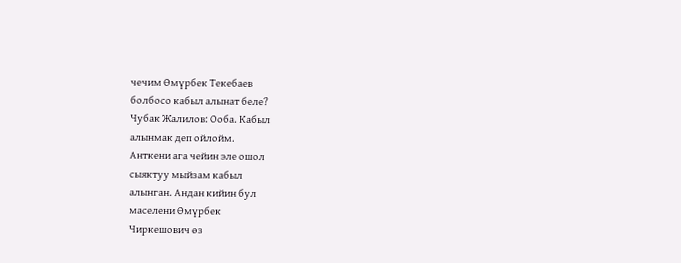чечим Өмүрбек Текебаев
болбосо кабыл алынат беле?
Чубак Жалилов: Ооба. Кабыл
алынмак деп ойлойм.
Анткени ага чейин эле ошол
сыяктуу мыйзам кабыл
алынган. Андан кийин бул
маселени Өмүрбек
Чиркешович өз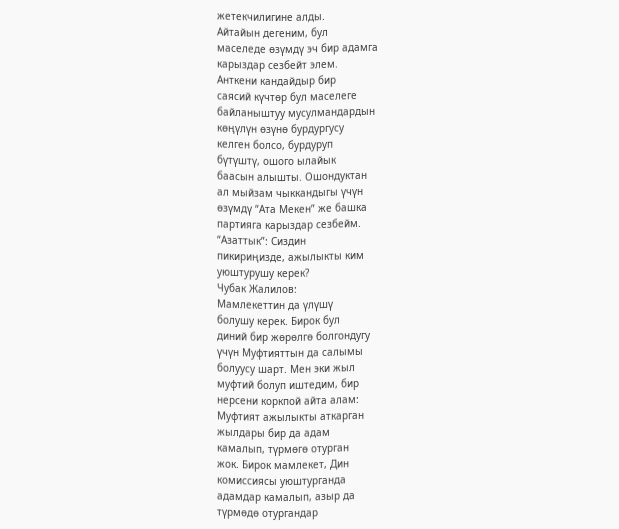жетекчилигине алды.
Айтайын дегеним, бул
маселеде өзүмдү эч бир адамга
карыздар сезбейт элем.
Анткени кандайдыр бир
саясий күчтөр бул маселеге
байланыштуу мусулмандардын
көңүлүн өзүнө бурдургусу
келген болсо, бурдуруп
бүтүштү, ошого ылайык
баасын алышты. Ошондуктан
ал мыйзам чыккандыгы үчүн
өзүмдү “Ата Мекен” же башка
партияга карыздар сезбейм.
“Азаттык”: Сиздин
пикириңизде, ажылыкты ким
уюштурушу керек?
Чубак Жалилов:
Мамлекеттин да үлүшү
болушу керек. Бирок бул
диний бир жөрөлгө болгондугу
үчүн Муфтияттын да салымы
болуусу шарт. Мен эки жыл
муфтий болуп иштедим, бир
нерсени коркпой айта алам:
Муфтият ажылыкты аткарган
жылдары бир да адам
камалып, түрмөгө отурган
жок. Бирок мамлекет, Дин
комиссиясы уюштурганда
адамдар камалып, азыр да
түрмөдө отургандар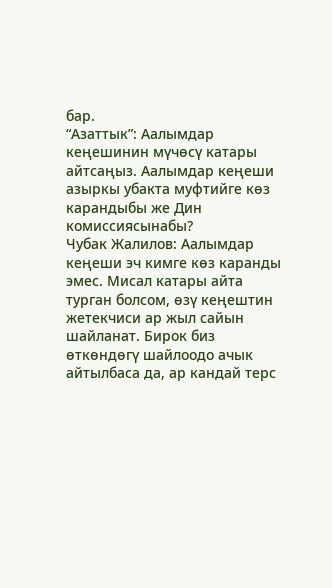бар.
“Азаттык”: Аалымдар
кеңешинин мүчөсү катары
айтсаңыз. Аалымдар кеңеши
азыркы убакта муфтийге көз
карандыбы же Дин
комиссиясынабы?
Чубак Жалилов: Аалымдар
кеңеши эч кимге көз каранды
эмес. Мисал катары айта
турган болсом, өзү кеңештин
жетекчиси ар жыл сайын
шайланат. Бирок биз
өткөндөгү шайлоодо ачык
айтылбаса да, ар кандай терс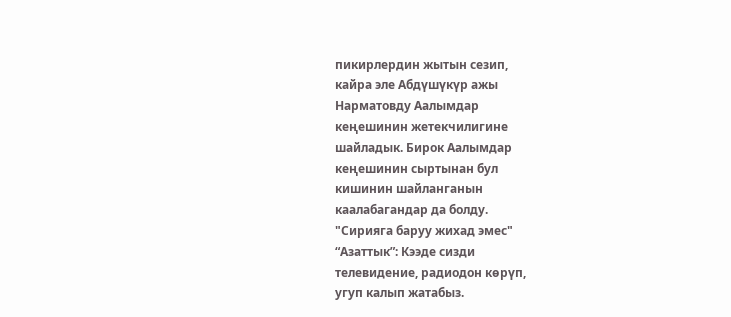пикирлердин жытын сезип,
кайра эле Абдүшүкүр ажы
Нарматовду Аалымдар
кеңешинин жетекчилигине
шайладык. Бирок Аалымдар
кеңешинин сыртынан бул
кишинин шайланганын
каалабагандар да болду.
"Сирияга баруу жихад эмес"
“Азаттык”: Кээде сизди
телевидение, радиодон көрүп,
угуп калып жатабыз.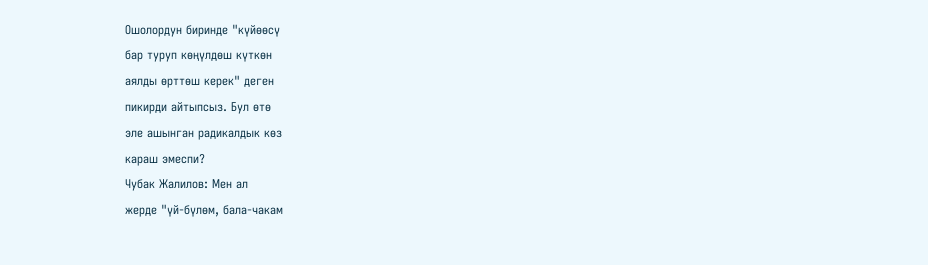Ошолордун биринде "күйөөсү
бар туруп көңүлдөш күткөн
аялды өрттөш керек" деген
пикирди айтыпсыз. Бул өтө
эле ашынган радикалдык көз
караш эмеспи?
Чубак Жалилов: Мен ал
жерде "үй-бүлөм, бала-чакам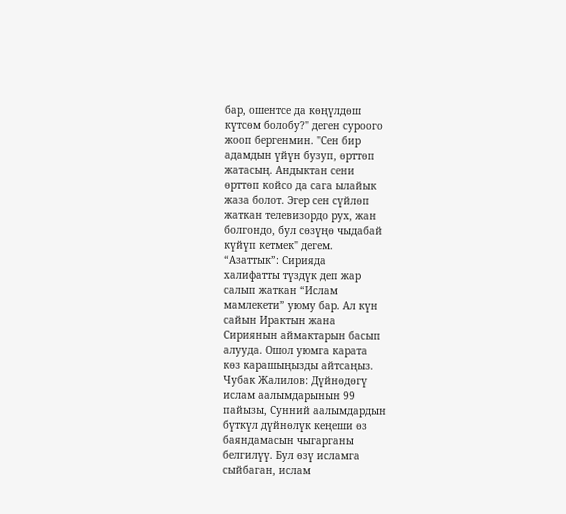бар, ошентсе да көңүлдөш
күтсөм болобу?" деген суроого
жооп бергенмин. "Сен бир
адамдын үйүн бузуп, өрттөп
жатасың. Андыктан сени
өрттөп койсо да сага ылайык
жаза болот. Эгер сен сүйлөп
жаткан телевизордо рух, жан
болгондо, бул сөзүңө чыдабай
күйүп кетмек" дегем.
“Азаттык”: Сирияда
халифатты түздүк деп жар
салып жаткан “Ислам
мамлекети” уюму бар. Ал күн
сайын Ирактын жана
Сириянын аймактарын басып
алууда. Ошол уюмга карата
көз карашыңызды айтсаңыз.
Чубак Жалилов: Дүйнөдөгү
ислам аалымдарынын 99
пайызы, Сунний аалымдардын
бүткүл дүйнөлүк кеңеши өз
баяндамасын чыгарганы
белгилүү. Бул өзү исламга
сыйбаган, ислам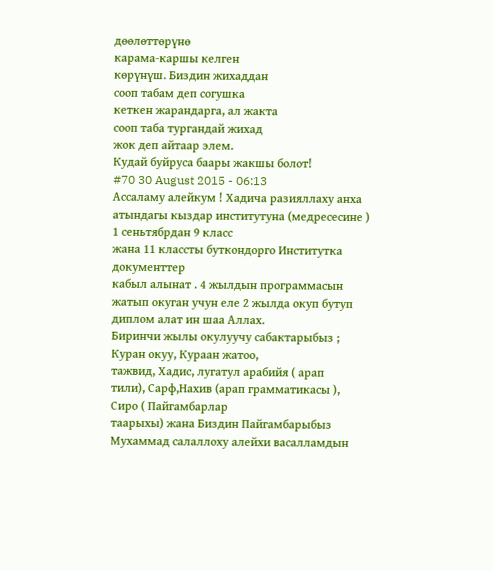дөөлөттөрүнө
карама-каршы келген
көрүнүш. Биздин жихаддан
сооп табам деп согушка
кеткен жарандарга, ал жакта
сооп таба тургандай жихад
жок деп айтаар элем.
Кудай буйруса баары жакшы болот!
#70 30 August 2015 - 06:13
Ассаламу алейкум ! Хадича разияллаху анха атындагы кыздар институтуна (медресесине ) 1 сеньтябрдан 9 класс
жана 11 классты буткондорго Институтка документтер
кабыл алынат . 4 жылдын программасын жатып окуган учун еле 2 жылда окуп бутуп диплом алат ин шаа Аллах.
Биринчи жылы окулуучу сабактарыбыз ; Куран окуу, Кураан жатоо,
тажвид, Хадис, лугатул арабийя ( арап
тили), Сарф,Нахив (арап грамматикасы ), Сиро ( Пайгамбарлар
таарыхы) жана Биздин Пайгамбарыбыз
Мухаммад салаллоху алейхи васалламдын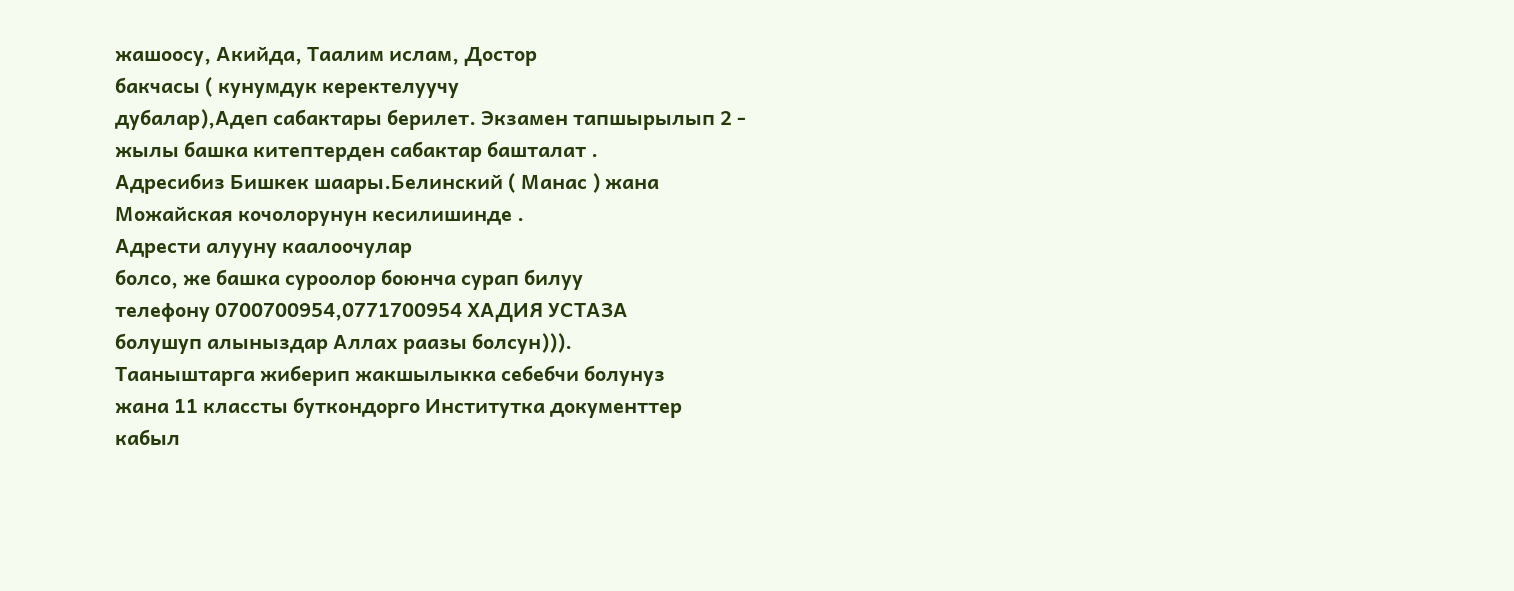жашоосу, Акийда, Таалим ислам, Достор
бакчасы ( кунумдук керектелуучу
дубалар),Адеп сабактары берилет. Экзамен тапшырылып 2 - жылы башка китептерден сабактар башталат .
Адресибиз Бишкек шаары.Белинский ( Манас ) жана
Можайская кочолорунун кесилишинде .
Адрести алууну каалоочулар
болсо, же башка суроолор боюнча сурап билуу
телефону 0700700954,0771700954 ХАДИЯ УСТАЗА
болушуп алыныздар Аллах раазы болсун))).
Тааныштарга жиберип жакшылыкка себебчи болунуз
жана 11 классты буткондорго Институтка документтер
кабыл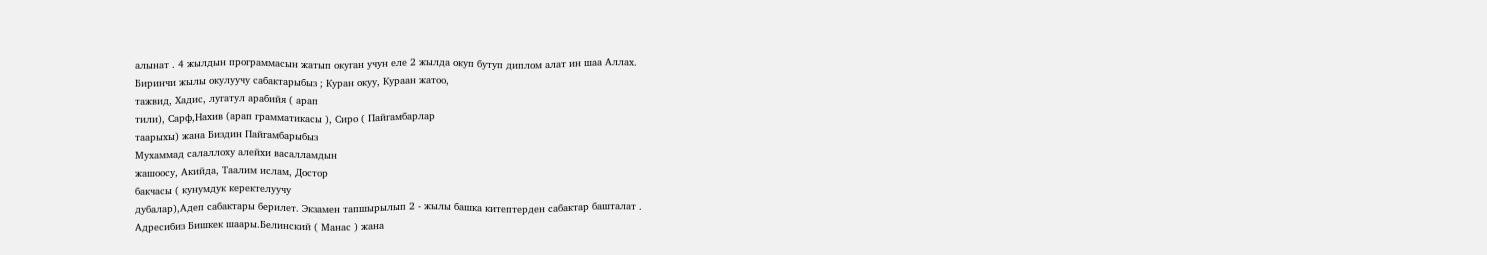алынат . 4 жылдын программасын жатып окуган учун еле 2 жылда окуп бутуп диплом алат ин шаа Аллах.
Биринчи жылы окулуучу сабактарыбыз ; Куран окуу, Кураан жатоо,
тажвид, Хадис, лугатул арабийя ( арап
тили), Сарф,Нахив (арап грамматикасы ), Сиро ( Пайгамбарлар
таарыхы) жана Биздин Пайгамбарыбыз
Мухаммад салаллоху алейхи васалламдын
жашоосу, Акийда, Таалим ислам, Достор
бакчасы ( кунумдук керектелуучу
дубалар),Адеп сабактары берилет. Экзамен тапшырылып 2 - жылы башка китептерден сабактар башталат .
Адресибиз Бишкек шаары.Белинский ( Манас ) жана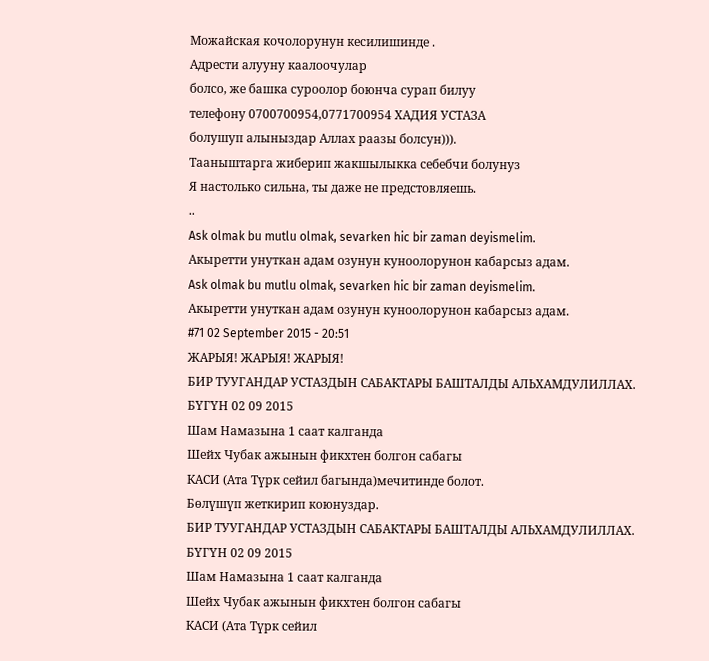Можайская кочолорунун кесилишинде .
Адрести алууну каалоочулар
болсо, же башка суроолор боюнча сурап билуу
телефону 0700700954,0771700954 ХАДИЯ УСТАЗА
болушуп алыныздар Аллах раазы болсун))).
Тааныштарга жиберип жакшылыкка себебчи болунуз
Я настолько сильна, ты даже не предстовляешь.
..
Ask olmak bu mutlu olmak, sevarken hic bir zaman deyismelim.
Акыретти унуткан адам озунун куноолорунон кабарсыз адам.
Ask olmak bu mutlu olmak, sevarken hic bir zaman deyismelim.
Акыретти унуткан адам озунун куноолорунон кабарсыз адам.
#71 02 September 2015 - 20:51
ЖАРЫЯ! ЖАРЫЯ! ЖАРЫЯ!
БИР ТУУГАНДАР УСТАЗДЫН САБАКТАРЫ БАШТАЛДЫ АЛЬХАМДУЛИЛЛАХ.
БҮГҮН 02 09 2015
Шам Намазына 1 саат калганда
Шейх Чубак ажынын фикхтен болгон сабагы
КАСИ (Ата Түрк сейил багында)мечитинде болот.
Бөлүшүп жеткирип коюнуздар.
БИР ТУУГАНДАР УСТАЗДЫН САБАКТАРЫ БАШТАЛДЫ АЛЬХАМДУЛИЛЛАХ.
БҮГҮН 02 09 2015
Шам Намазына 1 саат калганда
Шейх Чубак ажынын фикхтен болгон сабагы
КАСИ (Ата Түрк сейил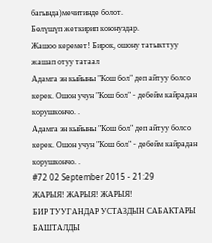багында)мечитинде болот.
Бөлүшүп жеткирип коюнуздар.
Жашоо керемет! Бирок, ошону татыкттуу жашап отуу татаал
Адамга эн кыйыны "Кош бол" деп айтуу болсо керек. Ошон учун "Кош бол" - дебейм кайрадан корушкончо. .
Адамга эн кыйыны "Кош бол" деп айтуу болсо керек. Ошон учун "Кош бол" - дебейм кайрадан корушкончо. .
#72 02 September 2015 - 21:29
ЖАРЫЯ! ЖАРЫЯ! ЖАРЫЯ!
БИР ТУУГАНДАР УСТАЗДЫН САБАКТАРЫ БАШТАЛДЫ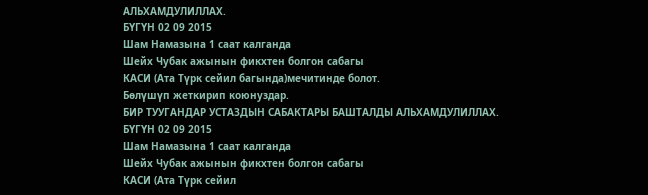АЛЬХАМДУЛИЛЛАХ.
БҮГҮН 02 09 2015
Шам Намазына 1 саат калганда
Шейх Чубак ажынын фикхтен болгон сабагы
КАСИ (Ата Түрк сейил багында)мечитинде болот.
Бөлүшүп жеткирип коюнуздар.
БИР ТУУГАНДАР УСТАЗДЫН САБАКТАРЫ БАШТАЛДЫ АЛЬХАМДУЛИЛЛАХ.
БҮГҮН 02 09 2015
Шам Намазына 1 саат калганда
Шейх Чубак ажынын фикхтен болгон сабагы
КАСИ (Ата Түрк сейил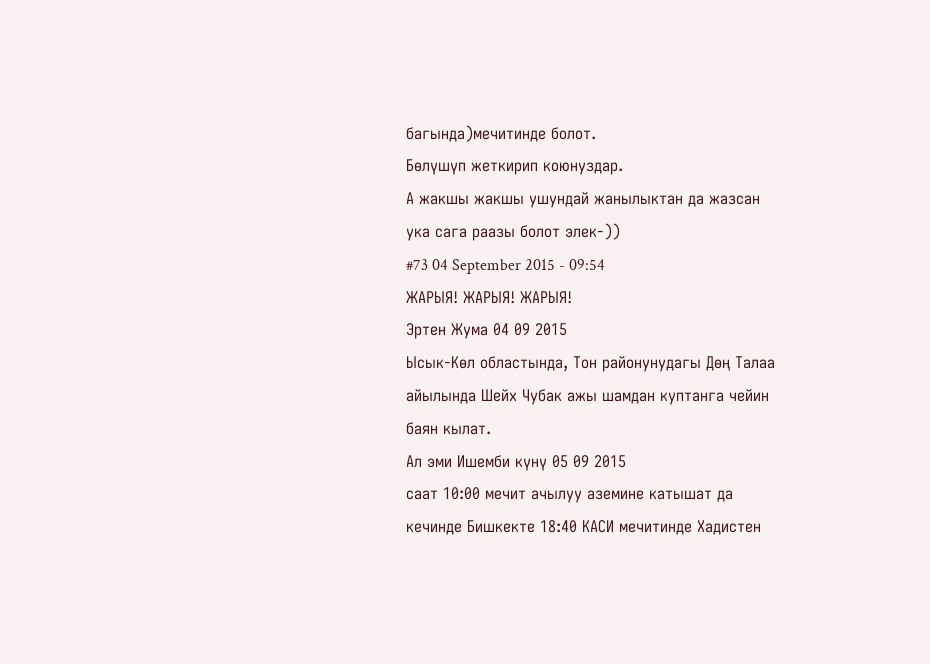багында)мечитинде болот.
Бөлүшүп жеткирип коюнуздар.
А жакшы жакшы ушундай жанылыктан да жазсан ука сага раазы болот элек-))
#73 04 September 2015 - 09:54
ЖАРЫЯ! ЖАРЫЯ! ЖАРЫЯ!
Эртен Жума 04 09 2015
Ысык-Көл областында, Тон районунудагы Дөң Талаа айылында Шейх Чубак ажы шамдан куптанга чейин баян кылат.
Ал эми Ишемби күнү 05 09 2015
саат 10:00 мечит ачылуу аземине катышат да кечинде Бишкекте 18:40 КАСИ мечитинде Хадистен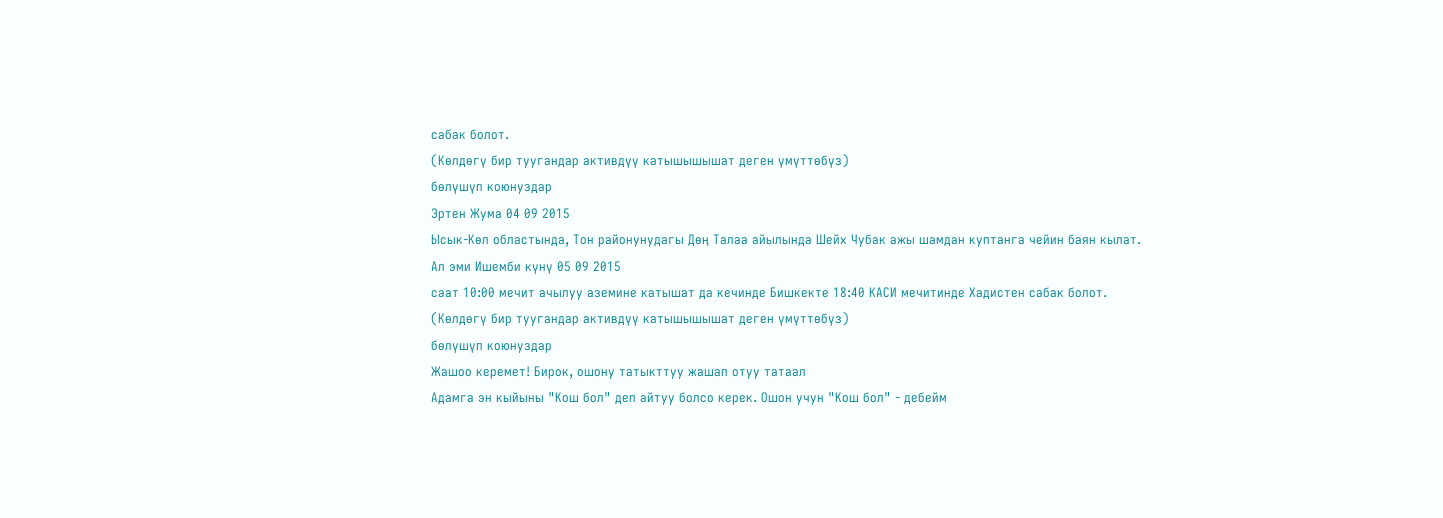сабак болот.
(Көлдөгү бир туугандар активдүү катышышышат деген үмүттөбүз)
бөлүшүп коюнуздар
Эртен Жума 04 09 2015
Ысык-Көл областында, Тон районунудагы Дөң Талаа айылында Шейх Чубак ажы шамдан куптанга чейин баян кылат.
Ал эми Ишемби күнү 05 09 2015
саат 10:00 мечит ачылуу аземине катышат да кечинде Бишкекте 18:40 КАСИ мечитинде Хадистен сабак болот.
(Көлдөгү бир туугандар активдүү катышышышат деген үмүттөбүз)
бөлүшүп коюнуздар
Жашоо керемет! Бирок, ошону татыкттуу жашап отуу татаал
Адамга эн кыйыны "Кош бол" деп айтуу болсо керек. Ошон учун "Кош бол" - дебейм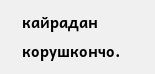кайрадан корушкончо.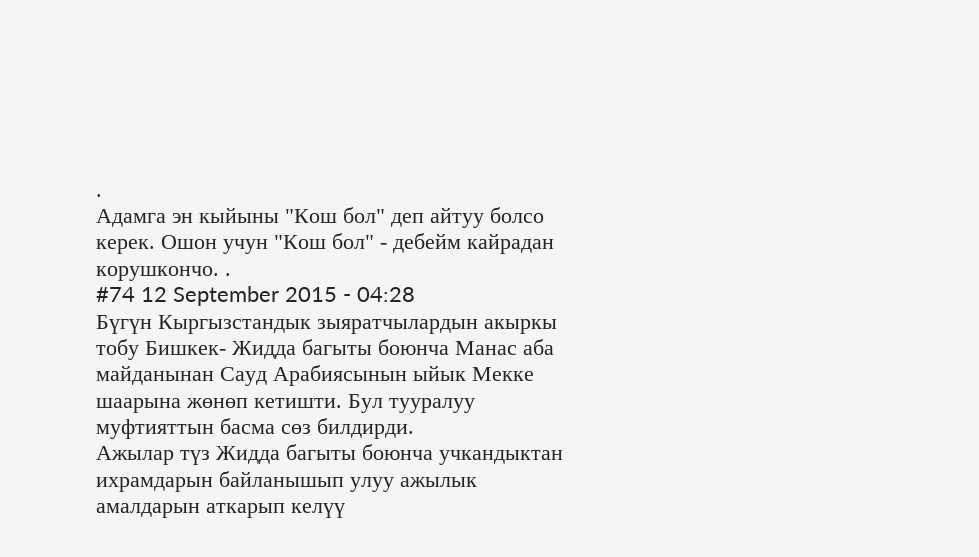.
Адамга эн кыйыны "Кош бол" деп айтуу болсо керек. Ошон учун "Кош бол" - дебейм кайрадан корушкончо. .
#74 12 September 2015 - 04:28
Бүгүн Кыргызстандык зыяратчылардын акыркы тобу Бишкек- Жидда багыты боюнча Манас аба майданынан Сауд Арабиясынын ыйык Мекке шаарына жөнөп кетишти. Бул тууралуу муфтияттын басма сөз билдирди.
Ажылар түз Жидда багыты боюнча учкандыктан ихрамдарын байланышып улуу ажылык амалдарын аткарып келүү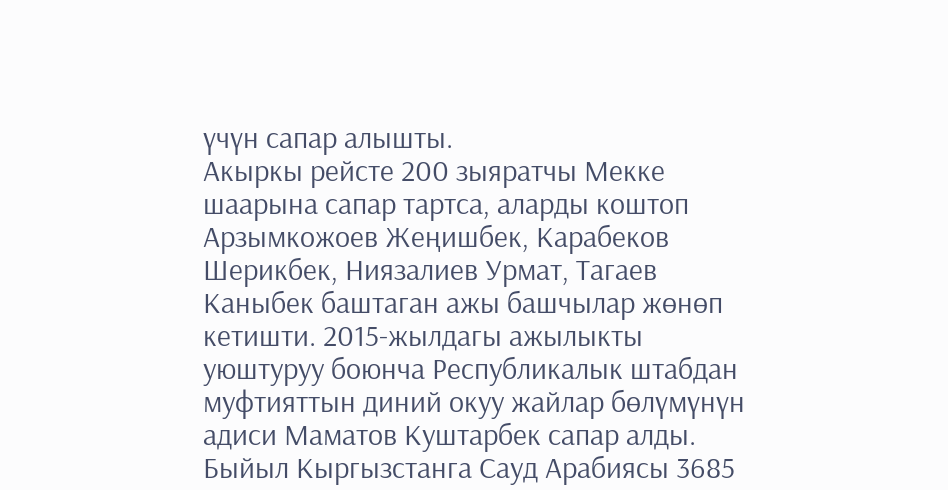үчүн сапар алышты.
Акыркы рейсте 200 зыяратчы Мекке шаарына сапар тартса, аларды коштоп Арзымкожоев Жеңишбек, Карабеков Шерикбек, Ниязалиев Урмат, Тагаев Каныбек баштаган ажы башчылар жөнөп кетишти. 2015-жылдагы ажылыкты уюштуруу боюнча Республикалык штабдан муфтияттын диний окуу жайлар бөлүмүнүн адиси Маматов Куштарбек сапар алды.
Быйыл Кыргызстанга Сауд Арабиясы 3685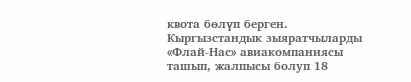квота бөлүп берген. Кыргызстандык зыяратчыларды «Флай-Нас» авиакомпаниясы ташып, жалпысы болуп 18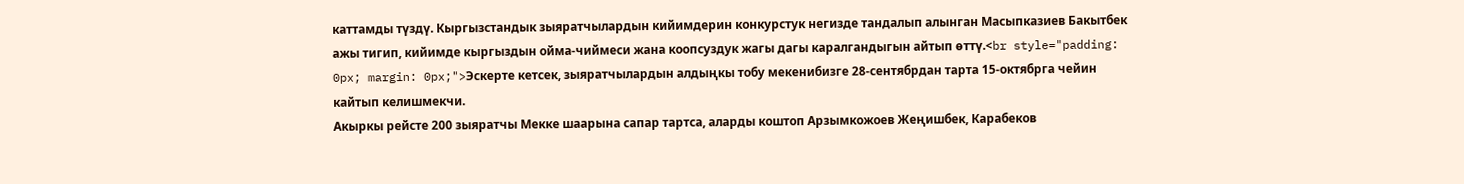каттамды түздү. Кыргызстандык зыяратчылардын кийимдерин конкурстук негизде тандалып алынган Масыпказиев Бакытбек ажы тигип, кийимде кыргыздын ойма-чиймеси жана коопсуздук жагы дагы каралгандыгын айтып өттү.<br style="padding: 0px; margin: 0px;">Эскерте кетсек, зыяратчылардын алдыңкы тобу мекенибизге 28-сентябрдан тарта 15-октябрга чейин кайтып келишмекчи.
Акыркы рейсте 200 зыяратчы Мекке шаарына сапар тартса, аларды коштоп Арзымкожоев Жеңишбек, Карабеков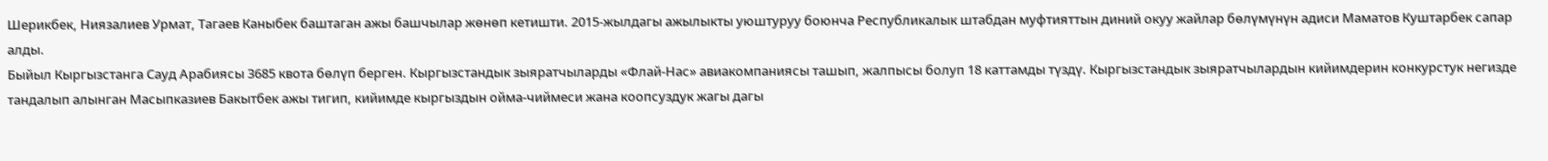Шерикбек, Ниязалиев Урмат, Тагаев Каныбек баштаган ажы башчылар жөнөп кетишти. 2015-жылдагы ажылыкты уюштуруу боюнча Республикалык штабдан муфтияттын диний окуу жайлар бөлүмүнүн адиси Маматов Куштарбек сапар алды.
Быйыл Кыргызстанга Сауд Арабиясы 3685 квота бөлүп берген. Кыргызстандык зыяратчыларды «Флай-Нас» авиакомпаниясы ташып, жалпысы болуп 18 каттамды түздү. Кыргызстандык зыяратчылардын кийимдерин конкурстук негизде тандалып алынган Масыпказиев Бакытбек ажы тигип, кийимде кыргыздын ойма-чиймеси жана коопсуздук жагы дагы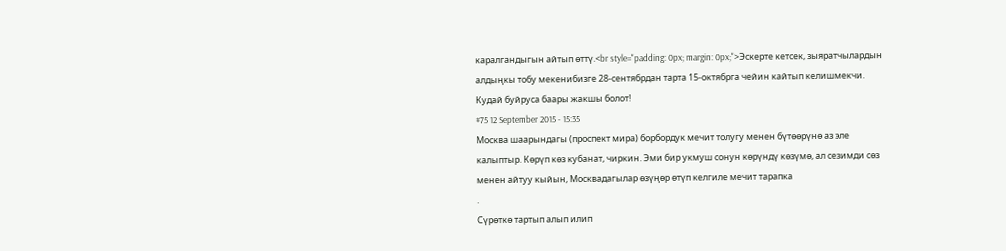каралгандыгын айтып өттү.<br style="padding: 0px; margin: 0px;">Эскерте кетсек, зыяратчылардын алдыңкы тобу мекенибизге 28-сентябрдан тарта 15-октябрга чейин кайтып келишмекчи.
Кудай буйруса баары жакшы болот!
#75 12 September 2015 - 15:35
Москва шаарындагы (проспект мира) борбордук мечит толугу менен бүтөөрүнө аз эле калыптыр. Көрүп көз кубанат, чиркин. Эми бир укмуш сонун көрүндү көзүмө, ал сезимди сөз менен айтуу кыйын, Москвадагылар өзүңөр өтүп келгиле мечит тарапка
.
Сүрөткө тартып алып илип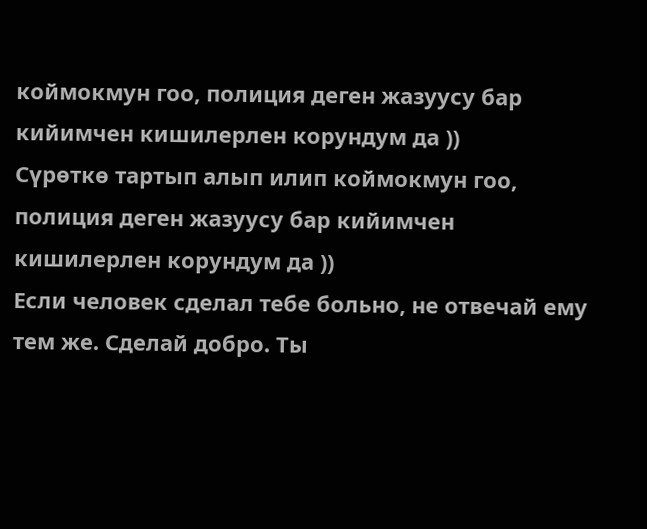коймокмун гоо, полиция деген жазуусу бар кийимчен кишилерлен корундум да ))
Сүрөткө тартып алып илип коймокмун гоо, полиция деген жазуусу бар кийимчен кишилерлен корундум да ))
Если человек сделал тебе больно, не отвечай ему тем же. Сделай добро. Ты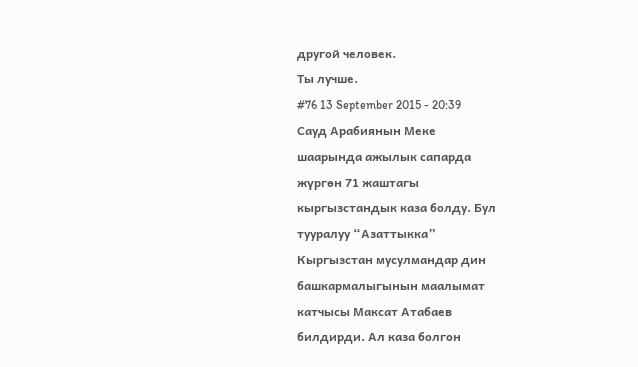другой человек.
Ты лучше.
#76 13 September 2015 - 20:39
Сауд Арабиянын Меке
шаарында ажылык сапарда
жүргөн 71 жаштагы
кыргызстандык каза болду. Бул
тууралуу “Азаттыкка”
Кыргызстан мусулмандар дин
башкармалыгынын маалымат
катчысы Максат Атабаев
билдирди. Ал каза болгон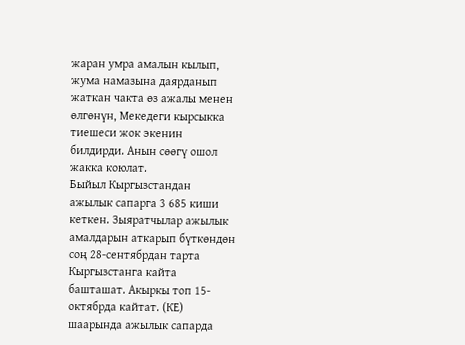жаран умра амалын кылып,
жума намазына даярданып
жаткан чакта өз ажалы менен
өлгөнүн, Мекедеги кырсыкка
тиешеси жок экенин
билдирди. Анын сөөгү ошол
жакка коюлат.
Быйыл Кыргызстандан
ажылык сапарга 3 685 киши
кеткен. Зыяратчылар ажылык
амалдарын аткарып бүткөндөн
соң 28-сентябрдан тарта
Кыргызстанга кайта
башташат. Акыркы топ 15-
октябрда кайтат. (КЕ)
шаарында ажылык сапарда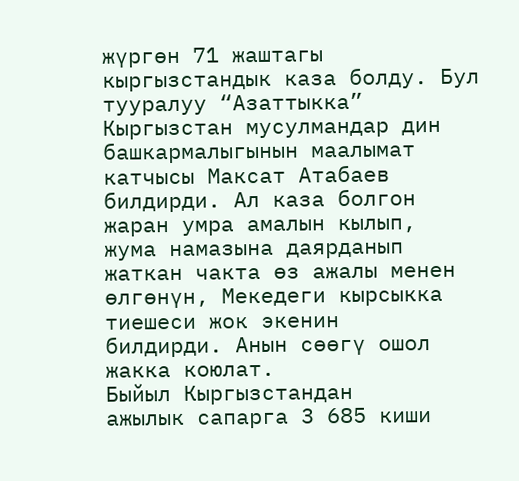жүргөн 71 жаштагы
кыргызстандык каза болду. Бул
тууралуу “Азаттыкка”
Кыргызстан мусулмандар дин
башкармалыгынын маалымат
катчысы Максат Атабаев
билдирди. Ал каза болгон
жаран умра амалын кылып,
жума намазына даярданып
жаткан чакта өз ажалы менен
өлгөнүн, Мекедеги кырсыкка
тиешеси жок экенин
билдирди. Анын сөөгү ошол
жакка коюлат.
Быйыл Кыргызстандан
ажылык сапарга 3 685 киши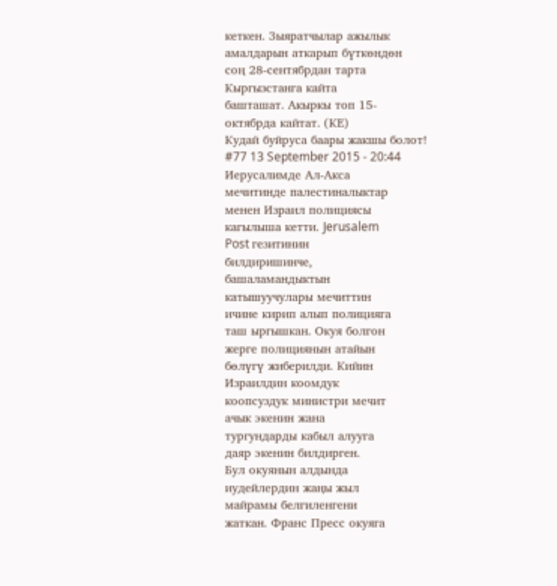кеткен. Зыяратчылар ажылык
амалдарын аткарып бүткөндөн
соң 28-сентябрдан тарта
Кыргызстанга кайта
башташат. Акыркы топ 15-
октябрда кайтат. (КЕ)
Кудай буйруса баары жакшы болот!
#77 13 September 2015 - 20:44
Иерусалимде Ал-Акса
мечитинде палестиналыктар
менен Израил полициясы
кагылыша кетти. Jerusalem
Post гезитинин
билдиришинче,
башаламандыктын
катышуучулары мечиттин
ичине кирип алып полицияга
таш ыргышкан. Окуя болгон
жерге полициянын атайын
бөлүгү жиберилди. Кийин
Израилдин коомдук
коопсуздук министри мечит
ачык экенин жана
тургундарды кабыл алууга
даяр экенин билдирген.
Бул окуянын алдында
иудейлердин жаңы жыл
майрамы белгиленгени
жаткан. Франс Пресс окуяга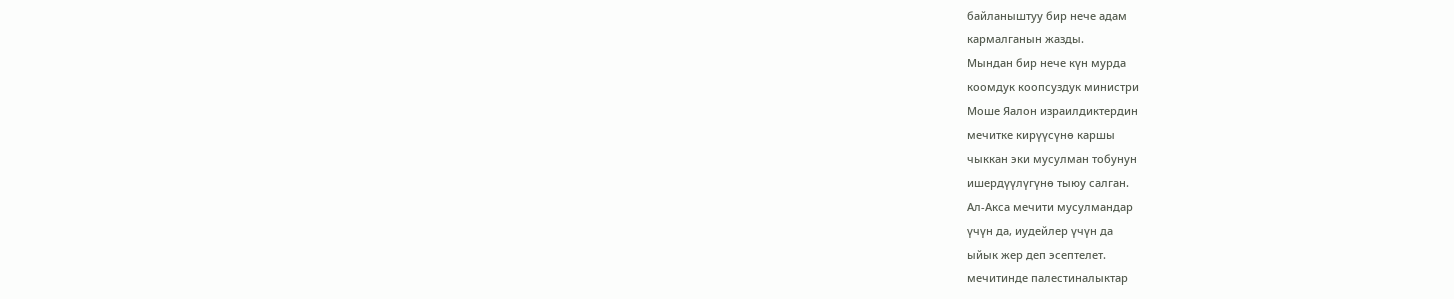байланыштуу бир нече адам
кармалганын жазды.
Мындан бир нече күн мурда
коомдук коопсуздук министри
Моше Яалон израилдиктердин
мечитке кирүүсүнө каршы
чыккан эки мусулман тобунун
ишердүүлүгүнө тыюу салган.
Ал-Акса мечити мусулмандар
үчүн да, иудейлер үчүн да
ыйык жер деп эсептелет.
мечитинде палестиналыктар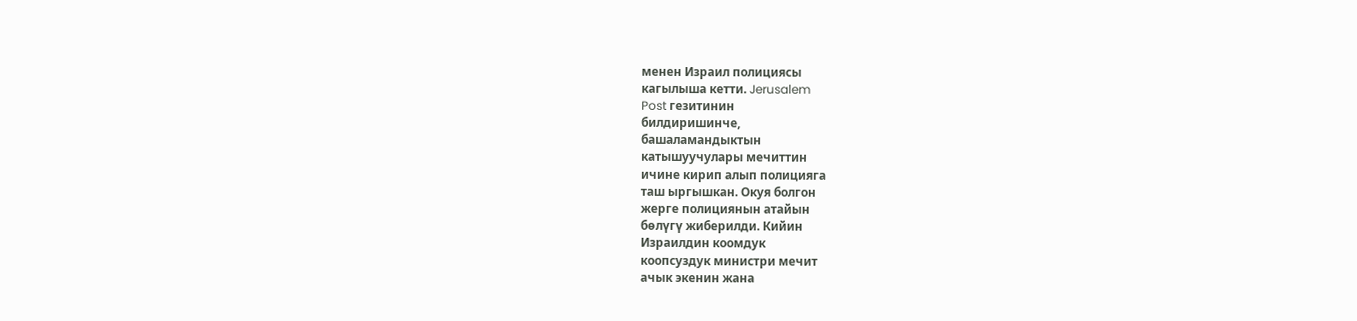менен Израил полициясы
кагылыша кетти. Jerusalem
Post гезитинин
билдиришинче,
башаламандыктын
катышуучулары мечиттин
ичине кирип алып полицияга
таш ыргышкан. Окуя болгон
жерге полициянын атайын
бөлүгү жиберилди. Кийин
Израилдин коомдук
коопсуздук министри мечит
ачык экенин жана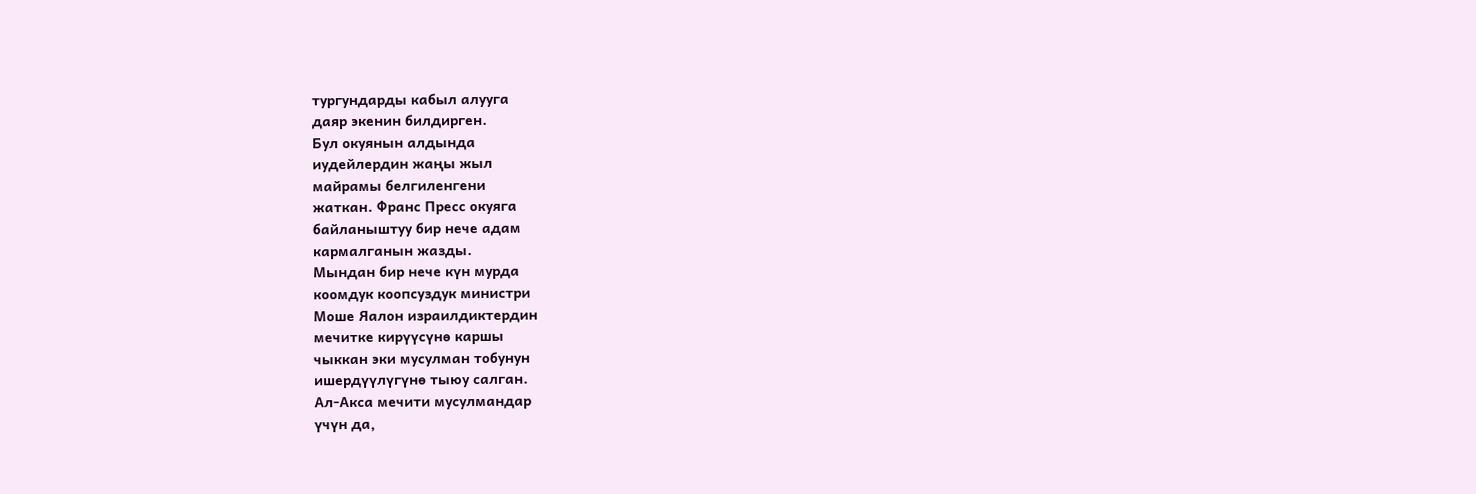тургундарды кабыл алууга
даяр экенин билдирген.
Бул окуянын алдында
иудейлердин жаңы жыл
майрамы белгиленгени
жаткан. Франс Пресс окуяга
байланыштуу бир нече адам
кармалганын жазды.
Мындан бир нече күн мурда
коомдук коопсуздук министри
Моше Яалон израилдиктердин
мечитке кирүүсүнө каршы
чыккан эки мусулман тобунун
ишердүүлүгүнө тыюу салган.
Ал-Акса мечити мусулмандар
үчүн да,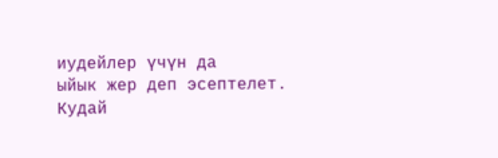иудейлер үчүн да
ыйык жер деп эсептелет.
Кудай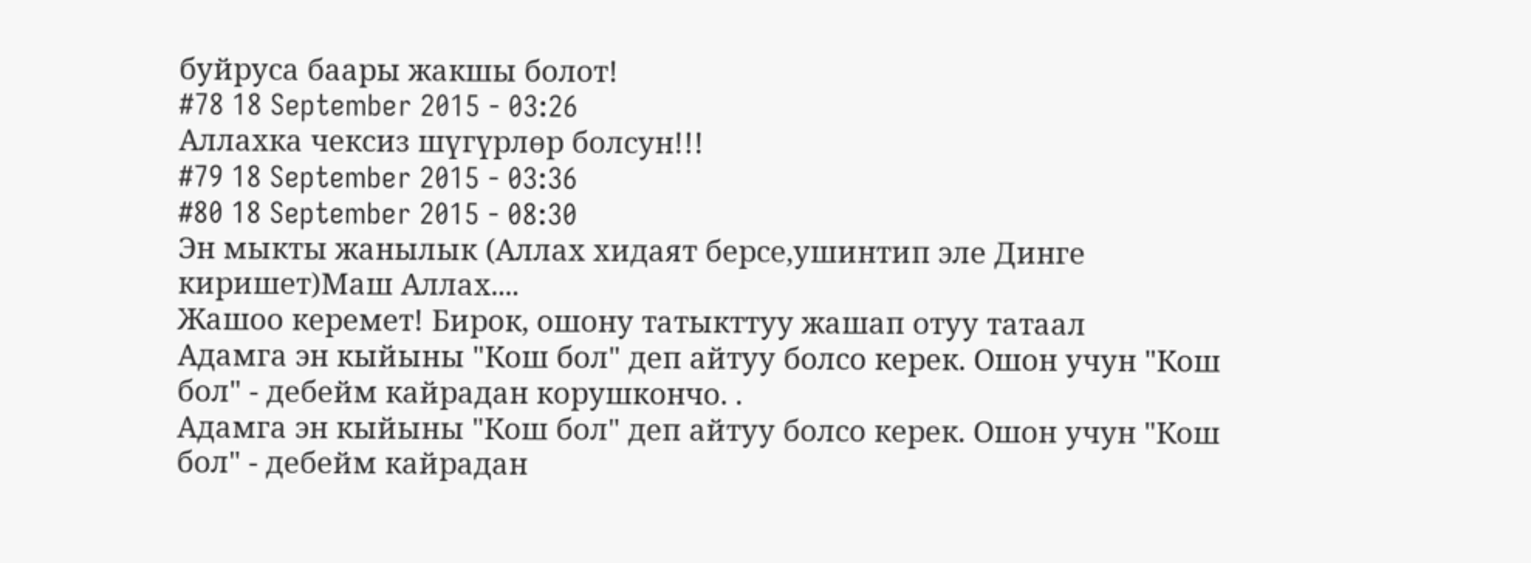буйруса баары жакшы болот!
#78 18 September 2015 - 03:26
Аллахка чексиз шүгүрлөр болсун!!!
#79 18 September 2015 - 03:36
#80 18 September 2015 - 08:30
Эн мыкты жанылык (Аллах хидаят берсе,ушинтип эле Динге киришет)Маш Аллах....
Жашоо керемет! Бирок, ошону татыкттуу жашап отуу татаал
Адамга эн кыйыны "Кош бол" деп айтуу болсо керек. Ошон учун "Кош бол" - дебейм кайрадан корушкончо. .
Адамга эн кыйыны "Кош бол" деп айтуу болсо керек. Ошон учун "Кош бол" - дебейм кайрадан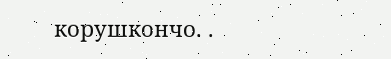корушкончо. .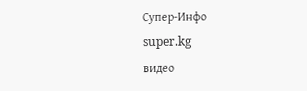Супер-Инфо
super.kg
видео